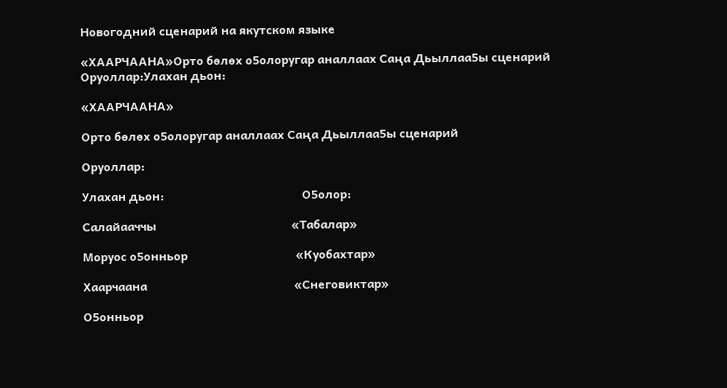Новогодний сценарий на якутском языке

«ХААРЧААНА»Орто бөлөх о5олоругар аналлаах Саңа Дьыллаа5ы сценарий Оруоллар:Улахан дьон:

«ХААРЧААНА»

Орто бөлөх о5олоругар аналлаах Саңа Дьыллаа5ы сценарий

Оруоллар:

Улахан дьон:                                              О5олор:

Салайааччы                                             «Табалар»

Моруос о5онньор                                    «Куобахтар»

Хаарчаана                                                 «Снеговиктар»

О5онньор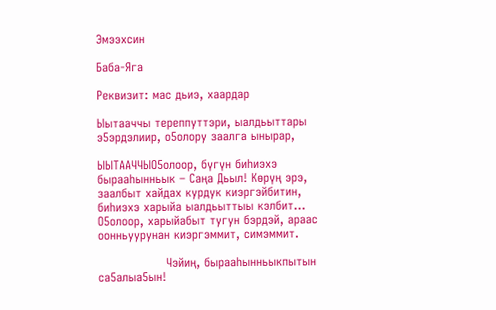Эмээхсин

Баба-Яга

Реквизит: мас дьиэ, хаардар

Ыытааччы тереппуттэри, ыалдьыттары э5эрдэлиир, о5олору заалга ынырар,

ЫЫТААЧЧЫО5олоор, бүгүн биhиэхэ бырааhынньык – Саңа Дьыл! Көрүң эрэ, заалбыт хайдах курдук киэргэйбитин, биhиэхэ харыйа ыалдьыттыы кэлбит…  О5олоор, харыйабыт тугун бэрдэй, араас оонньуурунан киэргэммит, симэммит.

                 Чэйиң, бырааhынньыкпытын са5алыа5ын!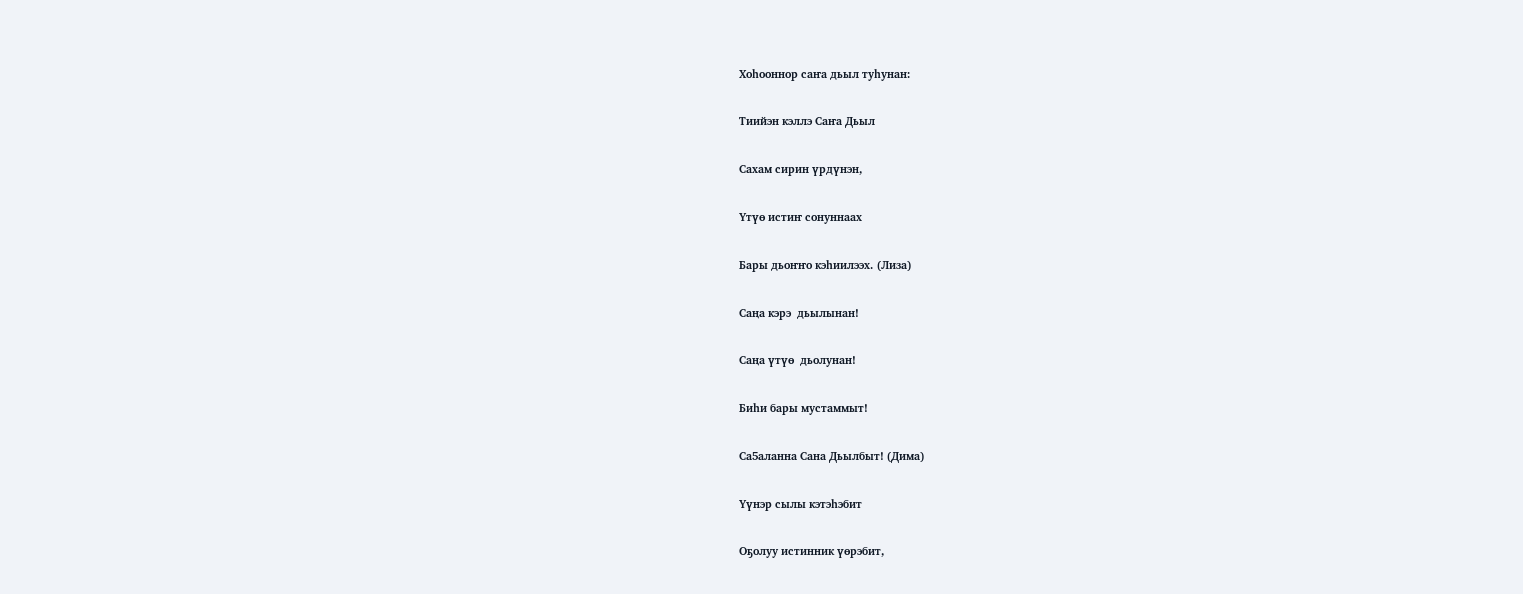Хоһооннор саҥа дьыл туһунан:

Тиийэн кэллэ Саҥа Дьыл

Сахам сирин үрдүнэн,

Үтүө истиҥ сонуннаах

Бары дьоҥҥо кэһиилээх. (Лиза)

Саңа кэрэ  дьылынан!

Саңа үтүө  дьолунан!

Биһи бары мустаммыт!

Са5аланна Сана Дьылбыт! (Дима)

Үүнэр сылы кэтэһэбит

Оҕолуу истинник үөрэбит,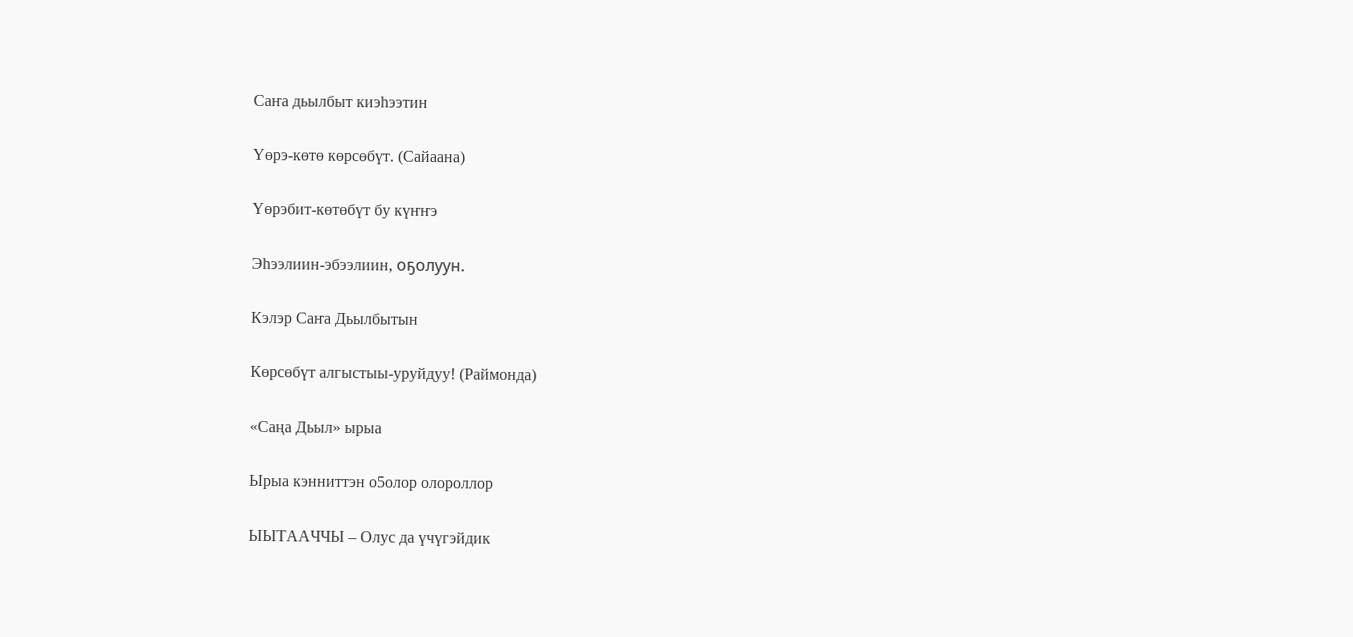Саҥа дьылбыт киэһээтин

Үөрэ-көтө көрсөбүт. (Сайаана)

Үөрэбит-көтөбүт бу күҥҥэ

Эһээлиин-эбээлиин, оҕолуун.

Кэлэр Саҥа Дьылбытын

Көрсөбүт алгыстыы-уруйдуу! (Раймонда)

«Саңа Дьыл» ырыа

Ырыа кэнниттэн о5олор олороллор

ЫЫТААЧЧЫ – Олус да үчүгэйдик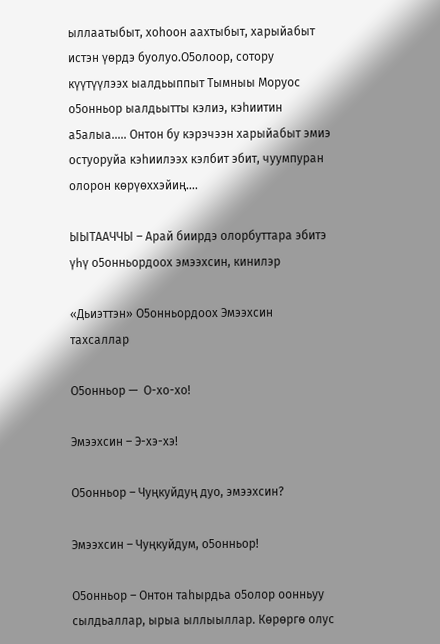ыллаатыбыт, хоhоон аахтыбыт, харыйабыт истэн үөрдэ буолуо.О5олоор, сотору күүтүүлээх ыалдьыппыт Тымныы Моруос о5онньор ыалдьытты кэлиэ, кэhиитин а5алыа….. Онтон бу кэрэчээн харыйабыт эмиэ остуоруйа кэhиилээх кэлбит эбит, чуумпуран олорон көрүөххэйиң….

ЫЫТААЧЧЫ – Арай биирдэ олорбуттара эбитэ үһү о5онньордоох эмээхсин, кинилэр

«Дьиэттэн» О5онньордоох Эмээхсин тахсаллар

О5онньор —  О-хо-хо!

Эмээхсин – Э-хэ-хэ!

О5онньор – Чуңкуйдуң дуо, эмээхсин?

Эмээхсин – Чуңкуйдум, о5онньор!

О5онньор – Онтон таhырдьа о5олор оонньуу сылдьаллар, ырыа ыллыыллар. Көрөргө олус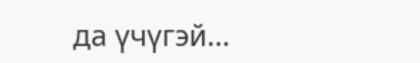да үчүгэй…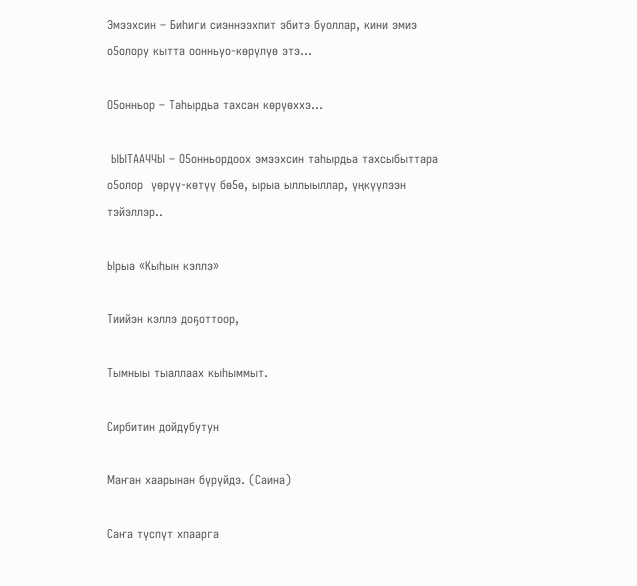Эмээхсин – Биhиги сиэннээхпит эбитэ буоллар, кини эмиэ о5олору кытта оонньуо-көрүлүө этэ…

О5онньор – Таhырдьа тахсан көрүөххэ…

 ЫЫТААЧЧЫ – О5онньордоох эмээхсин таhырдьа тахсыбыттара о5олор  үөрүү-көтүү бө5ө, ырыа ыллыыллар, үңкүүлээн тэйэллэр..

Ырыа «Кыhын кэллэ»

Тиийэн кэллэ доҕоттоор,

Тымныы тыаллаах кыһыммыт.

Сирбитин дойдубутун

Маҥан хаарынан бүрүйдэ. (Саина)

Саҥа түспүт хпаарга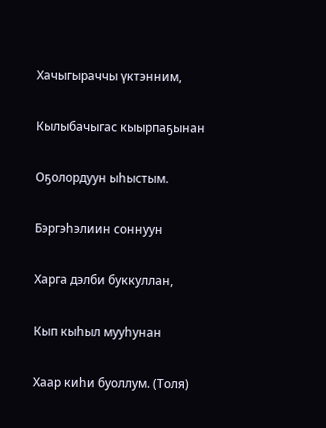Хачыгыраччы үктэнним,

Кылыбачыгас кыырпаҕынан

Оҕолордуун ыһыстым.

Бэргэһэлиин соннуун

Харга дэлби буккуллан,

Кып кыһыл мууһунан

Хаар киһи буоллум. (Толя)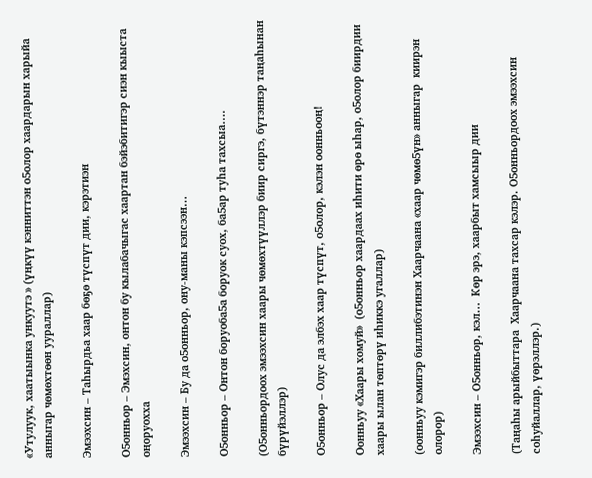«Утулуук, хаатыынка ункуутэ » (үңкүү кэнниттэн о5олор хаардарын харыйа анныгар чөмөхтөөн уураллар)

Эмээхсин – Таһырдьа хаар бөҕө түспүт дии, кэрэтиэн

О5онньор – Эмэхсин, онтон бу кылабачыгас хаартан бэйэбитигэр сиэн кыыста оңоруохха

Эмээхсин – Бу да о5онньор, ону-маны кэпсээн…

О5онньор – Онтон боруоба5а боруок суох, ба5ар туhа тахсыа….

(О5онньордоох эмээхсин хаары чөмөхтүүллэр биир сиргэ, бүтэннэр таңаhынан бүрүйэллэр)

О5онньор – Олус да элбэх хаар түспүт, о5олор, кэлэн оонньооң!

Оонньуу «Хаары хомуй»  (о5онньор хаардаах иhити өрө ыhар, о5олор биирдии хаары ылан төптөрү иhиккэ угаллар)

(оонньуу кэмигэр биллибэтинэн Хаарчаана «хаар чөмө5үн» анныгар  киирэн олорор)

Эмээхсин – О5онньор, кэл…  Көр эрэ, хаарбыт хамсыыр дии

(Таңаhы арыйбыттара  Хаарчаана тахсар кэлэр. О5онньордоох эмээхсин соһуйаллар, үөрэллэр.)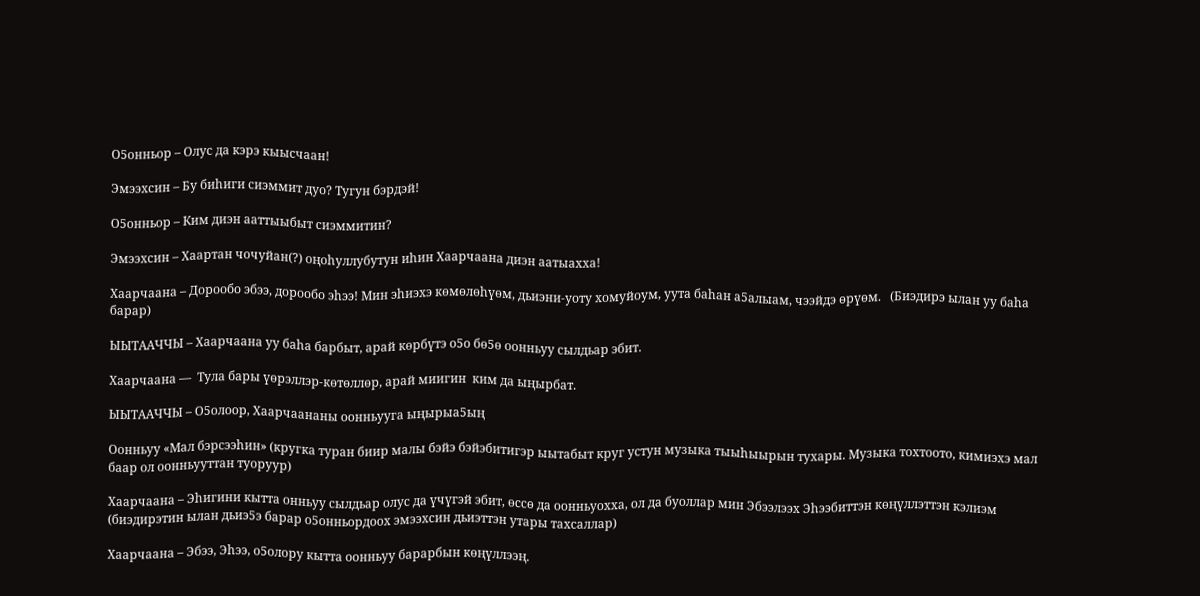О5онньор – Олус да кэрэ кыысчаан!

Эмээхсин – Бу биhиги сиэммит дуо? Тугун бэрдэй!

О5онньор – Ким диэн ааттыыбыт сиэммитин?

Эмээхсин – Хаартан чочуйан(?) оңоhуллубутун иhин Хаарчаана диэн аатыахха!

Хаарчаана – Дорообо эбээ, дорообо эhээ! Мин эhиэхэ көмөлөһүөм, дьиэни-уоту хомуйоум, уута баhан а5алыам, чээйдэ өрүөм.   (Биэдирэ ылан уу баhа барар)

ЫЫТААЧЧЫ – Хаарчаана уу баhа барбыт, арай көрбүтэ о5о бө5ө оонньуу сылдьар эбит.

Хаарчаана —  Тула бары үөрэллэр-көтөллөр, арай миигин  ким да ыңырбат.

ЫЫТААЧЧЫ – О5олоор, Хаарчаананы оонньууга ыңырыа5ың

Оонньуу «Мал бэрсээһин» (кругка туран биир малы бэйэ бэйэбитигэр ыытабыт круг устун музыка тыыһыырын тухары. Музыка тохтоото, кимиэхэ мал баар ол оонньууттан туоруур)

Хаарчаана – Эhигини кытта онньуу сылдьар олус да үчүгэй эбит, өссө да оонньуохха, ол да буоллар мин Эбээлээх Эhээбиттэн көңүллэттэн кэлиэм (биэдирэтин ылан дьиэ5э барар о5онньордоох эмээхсин дьиэттэн утары тахсаллар)

Хаарчаана – Эбээ, Эhээ, о5олору кытта оонньуу барарбын көңүллээң.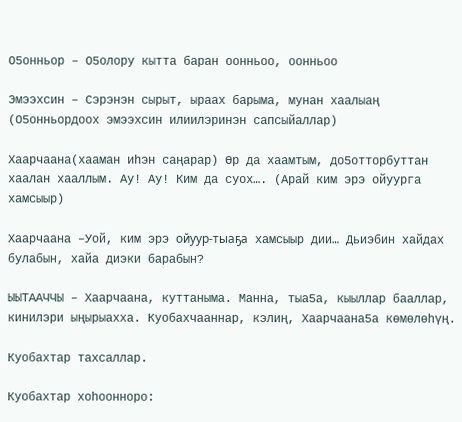О5онньор – О5олору кытта баран оонньоо, оонньоо

Эмээхсин – Сэрэнэн сырыт, ыраах барыма, мунан хаалыаң (О5онньордоох эмээхсин илиилэринэн сапсыйаллар)

Хаарчаана(хааман иhэн саңарар) Өр да хаамтым, до5отторбуттан хаалан хааллым. Ау! Ау! Ким да суох…. (Арай ким эрэ ойуурга хамсыыр)

Хаарчаана –Уой, ким эрэ ойуур-тыаҕа хамсыыр дии… Дьиэбин хайдах булабын, хайа диэки барабын?

ЫЫТААЧЧЫ – Хаарчаана, куттаныма. Манна, тыа5а, кыыллар бааллар, кинилэри ыңырыахха. Куобахчааннар, кэлиң, Хаарчаана5а көмөлөһүң.

Куобахтар тахсаллар.

Куобахтар хоһоонноро: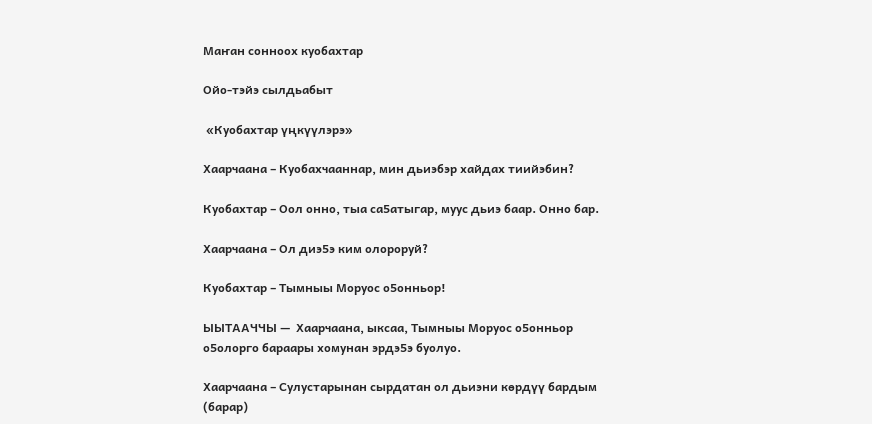Маҥан сонноох куобахтар

Ойо-тэйэ сылдьабыт

 «Куобахтар үңкүүлэрэ»

Хаарчаана – Куобахчааннар, мин дьиэбэр хайдах тиийэбин?

Куобахтар – Оол онно, тыа са5атыгар, муус дьиэ баар. Онно бар.

Хаарчаана – Ол диэ5э ким олороруй?

Куобахтар – Тымныы Моруос о5онньор!

ЫЫТААЧЧЫ —  Хаарчаана, ыксаа, Тымныы Моруос о5онньор о5олорго бараары хомунан эрдэ5э буолуо.

Хаарчаана – Сулустарынан сырдатан ол дьиэни көрдүү бардым (барар)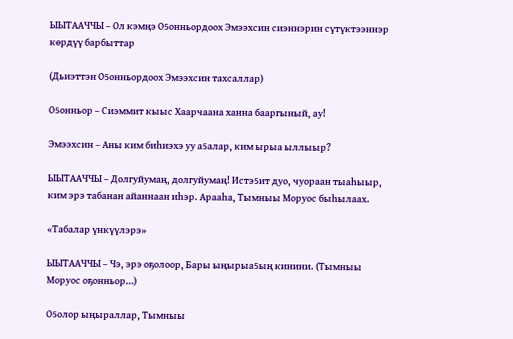ЫЫТААЧЧЫ – Ол кэмңэ О5онньордоох Эмээхсин сиэннэрин сүтүктээннэр көрдүү барбыттар

(Дьиэттэн О5онньордоох Эмээхсин тахсаллар)

О5онньор – Сиэммит кыыс Хаарчаана ханна бааргыный, ау!

Эмээхсин – Аны ким биhиэхэ уу а5алар, ким ырыа ыллыыр?

ЫЫТААЧЧЫ – Долгуйумаң, долгуйумаң! Истэ5ит дуо, чуораан тыаhыыр, ким эрэ табанан айаннаан иhэр. Арааhа, Тымныы Моруос быhылаах.

«Табалар үнкүүлэрэ»

ЫЫТААЧЧЫ – Чэ, эрэ оҕолоор, Бары ыңырыа5ың кинини. (Тымныы Моруос оҕонньор…)

О5олор ыңыраллар, Тымныы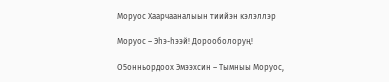Моруос Хаарчааналыын тиийэн кэлэллэр

Моруос – Эhэ-hээй! Дорооболоруң!

О5онньордоох Эмээхсин – Тымныы Моруос,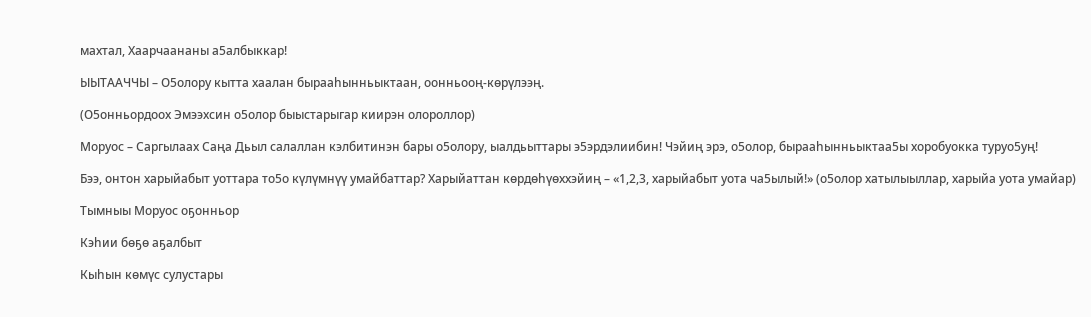махтал, Хаарчаананы а5албыккар!

ЫЫТААЧЧЫ – О5олору кытта хаалан бырааhынньыктаан, оонньооң-көрүлээң.

(О5онньордоох Эмээхсин о5олор быыстарыгар киирэн олороллор)

Моруос – Саргылаах Саңа Дьыл салаллан кэлбитинэн бары о5олору, ыалдьыттары э5эрдэлиибин! Чэйиң эрэ, о5олор, бырааhынньыктаа5ы хоробуокка туруо5уң!

Бээ, онтон харыйабыт уоттара то5о күлүмнүү умайбаттар? Харыйаттан көрдөhүөххэйиң – «1,2,3, харыйабыт уота ча5ылый!» (о5олор хатылыыллар, харыйа уота умайар)

Тымныы Моруос оҕонньор

Кэһии бөҕө аҕалбыт

Кыһын көмүс сулустары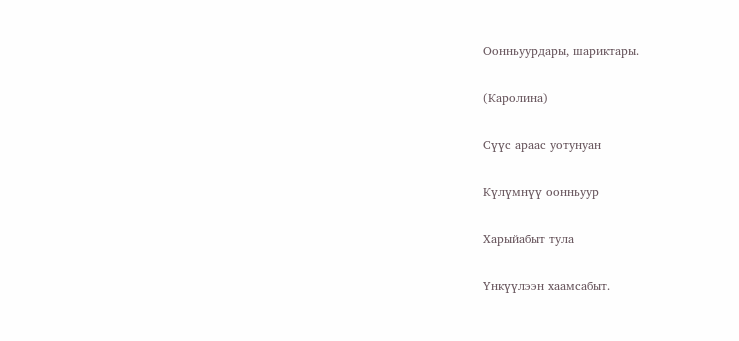Оонньуурдары, шариктары.

(Каролина)

Сүүс араас уотунуан

Күлүмнүү оонньуур

Харыйабыт тула

Үнкүүлээн хаамсабыт.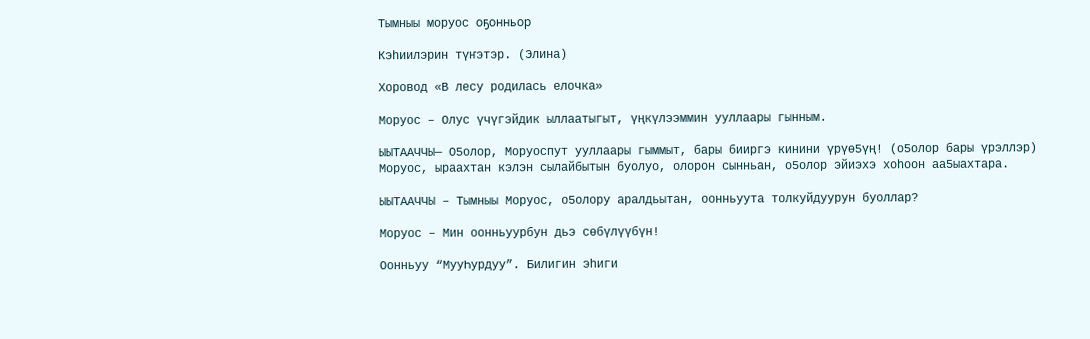Тымныы моруос оҕонньор

Кэһиилэрин түҥэтэр. (Элина)

Хоровод «В лесу родилась елочка»

Моруос – Олус үчүгэйдик ыллаатыгыт, үңкүлээммин ууллаары гынным.

ЫЫТААЧЧЫ— О5олор, Моруоспут ууллаары гыммыт, бары бииргэ кинини үрүө5үң! (о5олор бары үрэллэр) Моруос, ыраахтан кэлэн сылайбытын буолуо, олорон сынньан, о5олор эйиэхэ хоhоон аа5ыахтара.

ЫЫТААЧЧЫ – Тымныы Моруос, о5олору аралдьытан, оонньуута толкуйдуурун буоллар?

Моруос – Мин оонньуурбун дьэ сөбүлүүбүн!

Оонньуу “МууҺурдуу”. Билигин эһиги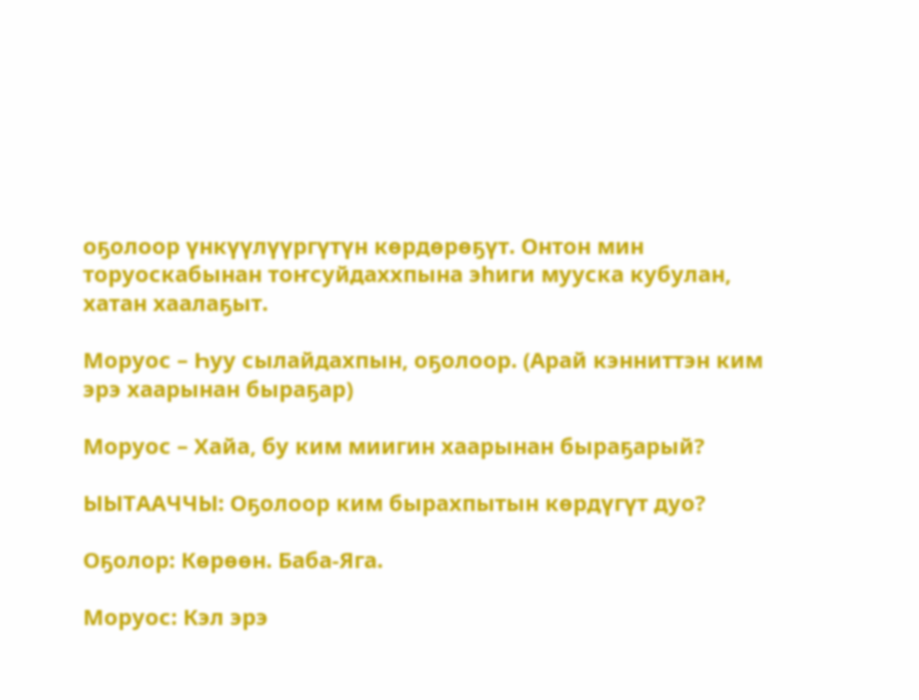оҕолоор үнкүүлүүргүтүн көрдөрөҕүт. Онтон мин торуоскабынан тоҥсуйдаххпына эһиги мууска кубулан, хатан хаалаҕыт.

Моруос – Һуу сылайдахпын, оҕолоор. (Арай кэнниттэн ким эрэ хаарынан быраҕар)

Моруос – Хайа, бу ким миигин хаарынан быраҕарый?

ЫЫТААЧЧЫ: Оҕолоор ким бырахпытын көрдүгүт дуо?

Оҕолор: Көрөөн. Баба-Яга.

Моруос: Кэл эрэ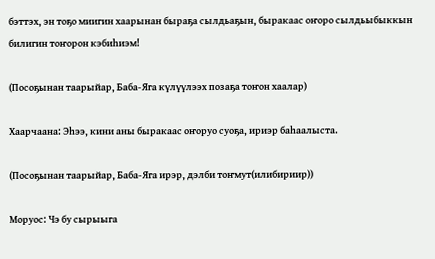бэттэх, эн тоҕо миигин хаарынан быраҕа сылдьаҕын, быракаас оҥоро сылдьыбыккын билигин тоҥорон кэбиһиэм!

(Посоҕынан таарыйар, Баба-Яга күлүүлээх позаҕа тоҥон хаалар)

Хаарчаана: Эһээ, кини аны быракаас оҥоруо суоҕа, ириэр баһаалыста.

(Посоҕынан таарыйар, Баба-Яга ирэр, дэлби тоҥмут(илибириир))

Моруос: Чэ бу сырыыга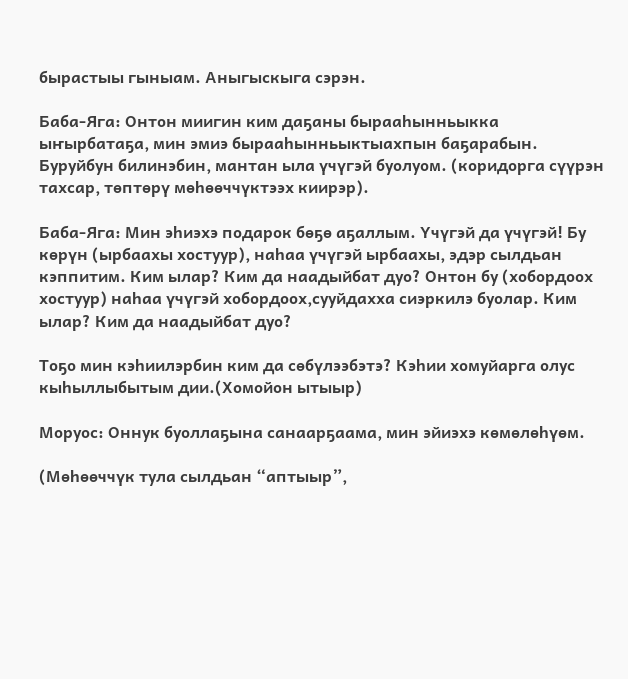бырастыы гыныам. Аныгыскыга сэрэн.

Баба-Яга: Онтон миигин ким даҕаны бырааһынньыкка ыҥырбатаҕа, мин эмиэ бырааһынньыктыахпын баҕарабын. Буруйбун билинэбин, мантан ыла үчүгэй буолуом. (коридорга сүүрэн тахсар, төптөрү мөһөөччүктээх киирэр).

Баба-Яга: Мин эһиэхэ подарок бөҕө аҕаллым. Үчүгэй да үчүгэй! Бу көрүн (ырбаахы хостуур), наһаа үчүгэй ырбаахы, эдэр сылдьан кэппитим. Ким ылар? Ким да наадыйбат дуо? Онтон бу (хобордоох хостуур) наһаа үчүгэй хобордоох,сууйдахха сиэркилэ буолар. Ким ылар? Ким да наадыйбат дуо?

Тоҕо мин кэһиилэрбин ким да сөбүлээбэтэ? Кэһии хомуйарга олус кыһыллыбытым дии.(Хомойон ытыыр)

Моруос: Оннук буоллаҕына санаарҕаама, мин эйиэхэ көмөлөһүөм.

(Мөһөөччүк тула сылдьан “аптыыр”,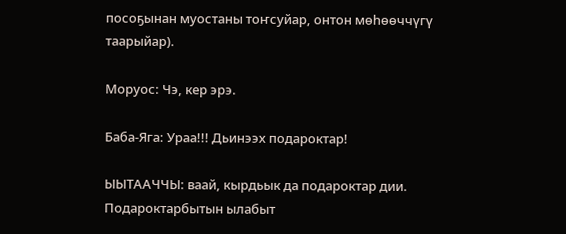посоҕынан муостаны тоҥсуйар, онтон мөһөөччүгү таарыйар).

Моруос: Чэ, кер эрэ.

Баба-Яга: Ураа!!! Дьинээх подароктар!

ЫЫТААЧЧЫ: ваай, кырдьык да подароктар дии. Подароктарбытын ылабыт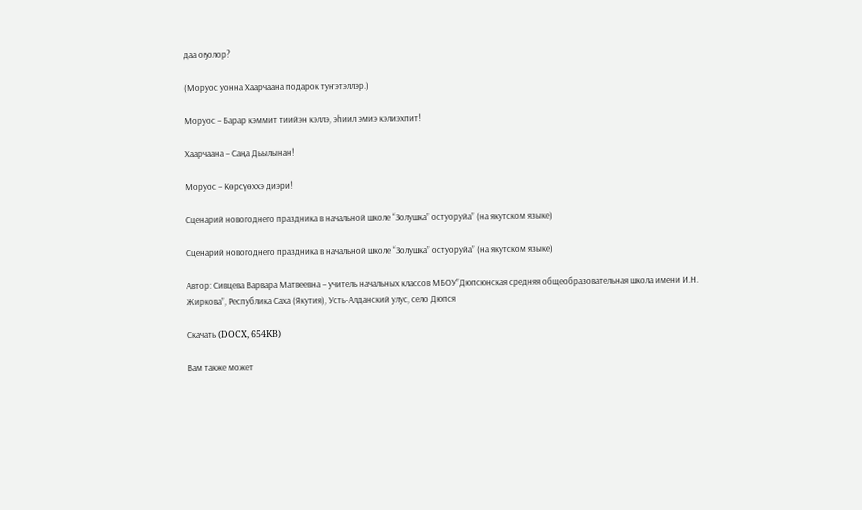даа оҕолор?

(Моруос уонна Хаарчаана подарок туҥэтэллэр.)

Моруос – Барар кэммит тиийэн кэллэ, эhиил эмиэ кэлиэхпит!

Хаарчаана – Саңа Дьылынан!

Моруос – Көрсүөххэ диэри!

Сценарий новогоднего праздника в начальной школе “Золушка” остуоруйа” (на якутском языке)

Сценарий новогоднего праздника в начальной школе “Золушка” остуоруйа” (на якутском языке)

Автор: Сивцева Варвара Матвеевна – учитель начальных классов МБОУ”Дюпсюнская средняя общеобразовательная школа имени И.Н. Жиркова”, Республика Саха (Якутия), Усть-Алданский улус, село Дюпся

Скачать (DOCX, 654KB)

Вам также может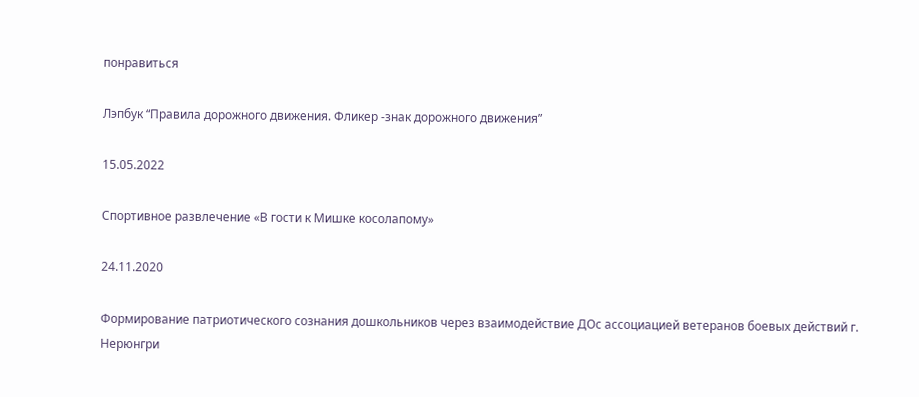понравиться

Лэпбук “Правила дорожного движения. Фликер -знак дорожного движения”

15.05.2022

Спортивное развлечение «В гости к Мишке косолапому»

24.11.2020

Формирование патриотического сознания дошкольников через взаимодействие ДОс ассоциацией ветеранов боевых действий г. Нерюнгри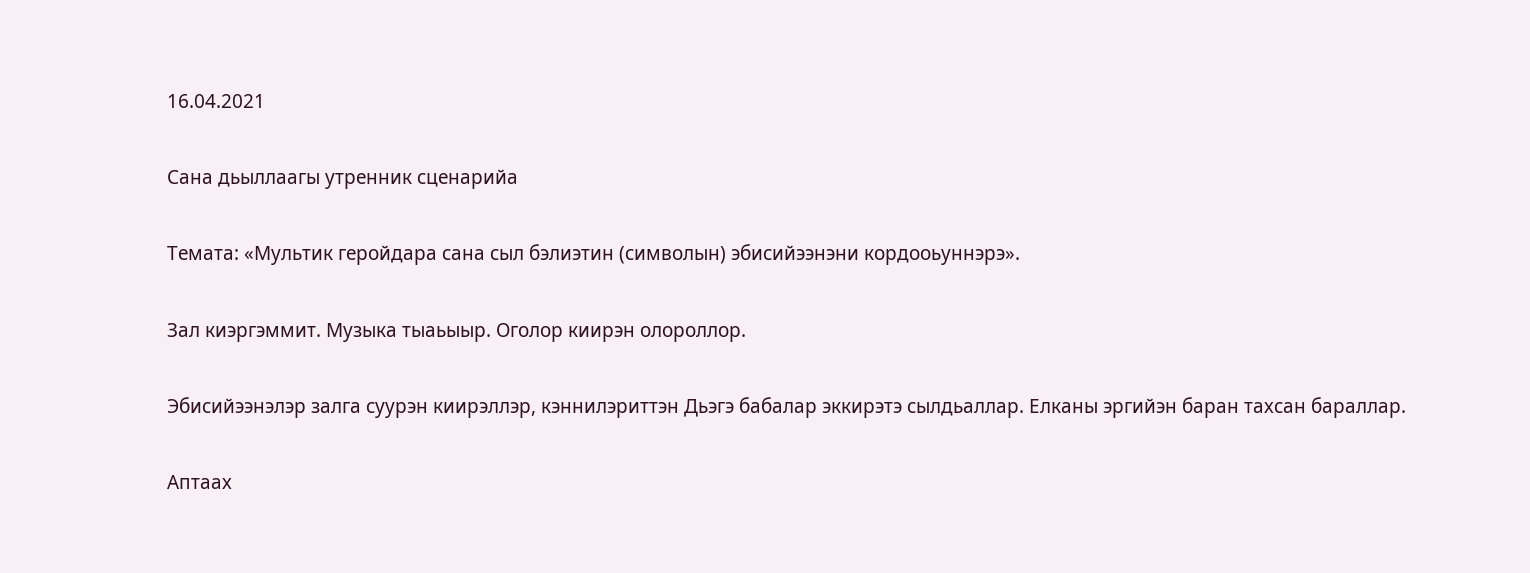16.04.2021

Сана дьыллаагы утренник сценарийа

Темата: «Мультик геройдара сана сыл бэлиэтин (символын) эбисийээнэни кордооьуннэрэ».

Зал киэргэммит. Музыка тыаьыыр. Оголор киирэн олороллор.

Эбисийээнэлэр залга суурэн киирэллэр, кэннилэриттэн Дьэгэ бабалар эккирэтэ сылдьаллар. Елканы эргийэн баран тахсан бараллар.

Аптаах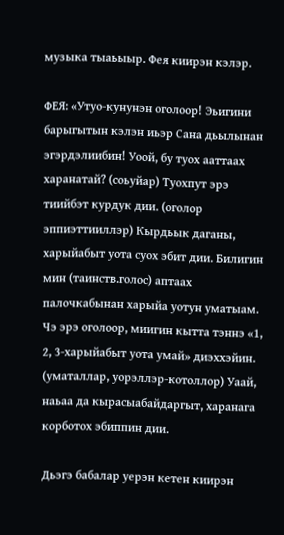музыка тыаьыыр. Фея киирэн кэлэр.

ФЕЯ: «Утуо-кунунэн оголоор! Эьигини барыгытын кэлэн иьэр Сана дьылынан эгэрдэлиибин! Уоой, бу туох ааттаах харанатай? (соьуйар) Туохпут эрэ тиийбэт курдук дии. (оголор эппиэттииллэр) Кырдьык даганы, харыйабыт уота суох эбит дии. Билигин мин (таинств.голос) аптаах палочкабынан харыйа уотун уматыам. Чэ эрэ оголоор, миигин кытта тэннэ «1, 2, 3-харыйабыт уота умай» диэххэйин. (уматаллар, уорэллэр-котоллор) Уаай, наьаа да кырасыабайдаргыт, харанага корботох эбиппин дии.

Дьэгэ бабалар уерэн кетен киирэн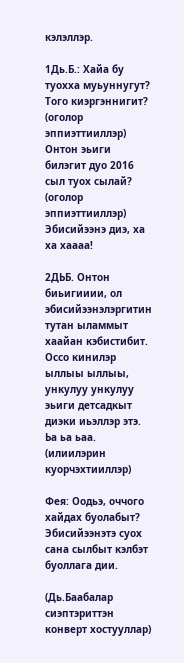кэлэллэр.

1Дь.Б.: Хайа бу туохха муьуннугут? Того киэргэннигит? (оголор эппиэттииллэр) Онтон эьиги билэгит дуо 2016 сыл туох сылай? (оголор эппиэттииллэр) Эбисийээнэ диэ, ха ха хаааа!

2ДЬБ. Онтон биьигииии, ол эбисийээнэлэргитин тутан ыламмыт хаайан кэбистибит. Оссо кинилэр ыллыы ыллыы, ункулуу ункулуу эьиги детсадкыт диэки иьэллэр этэ. Ьа ьа ьаа. (илиилэрин куорчэхтииллэр)

Фея: Оодьэ, оччого хайдах буолабыт? Эбисийээнэтэ суох сана сылбыт кэлбэт буоллага дии.

(Дь.Баабалар сиэптэриттэн конверт хостууллар)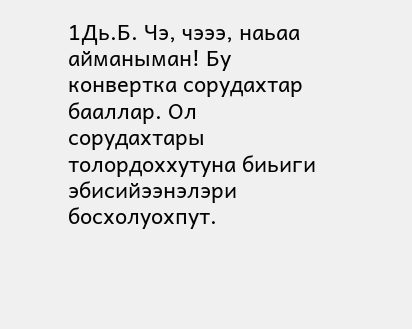1Дь.Б. Чэ, чэээ, наьаа айманыман! Бу конвертка сорудахтар бааллар. Ол сорудахтары толордоххутуна биьиги эбисийээнэлэри босхолуохпут.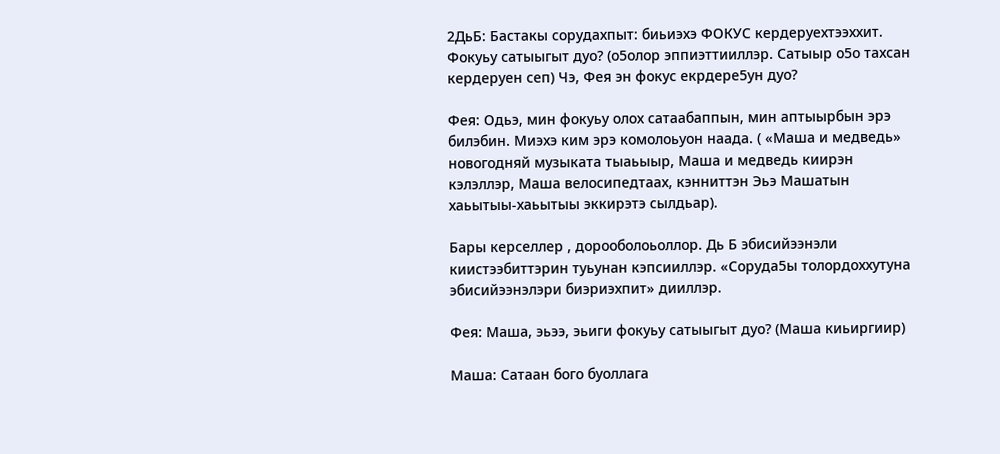2ДьБ: Бастакы сорудахпыт: биьиэхэ ФОКУС кердеруехтээххит. Фокуьу сатыыгыт дуо? (о5олор эппиэттииллэр. Сатыыр о5о тахсан кердеруен сеп) Чэ, Фея эн фокус екрдере5ун дуо?

Фея: Одьэ, мин фокуьу олох сатаабаппын, мин аптыырбын эрэ билэбин. Миэхэ ким эрэ комолоьуон наада. ( «Маша и медведь» новогодняй музыката тыаьыыр, Маша и медведь киирэн кэлэллэр, Маша велосипедтаах, кэнниттэн Эьэ Машатын хаьытыы-хаьытыы эккирэтэ сылдьар).

Бары керселлер , дорооболоьоллор. Дь Б эбисийээнэли киистээбиттэрин туьунан кэпсииллэр. «Соруда5ы толордоххутуна эбисийээнэлэри биэриэхпит» дииллэр.

Фея: Маша, эьээ, эьиги фокуьу сатыыгыт дуо? (Маша киьиргиир)

Маша: Сатаан бого буоллага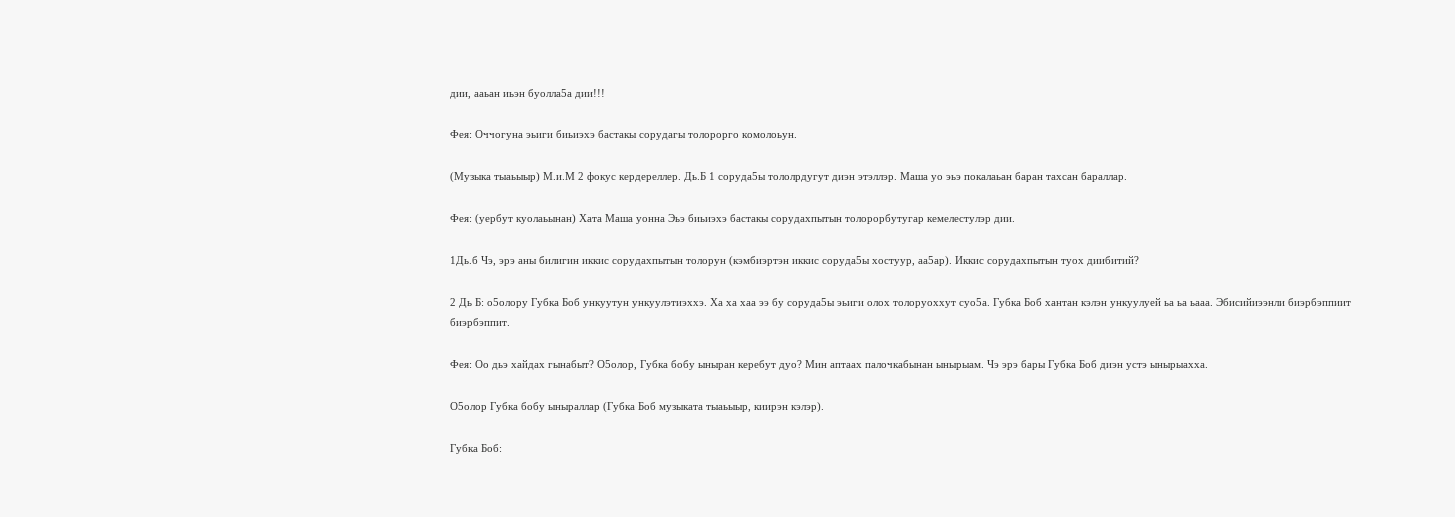дии, ааьан иьэн буолла5а дии!!!

Фея: Оччогуна эьиги биьиэхэ бастакы сорудагы толорорго комолоьун.

(Музыка тыаьыыр) М.и.М 2 фокус кердереллер. Дь.Б 1 соруда5ы тололрдугут диэн этэллэр. Маша уо эьэ покалаьан баран тахсан бараллар.

Фея: (уербут куолаьынан) Хата Маша уонна Эьэ биьиэхэ бастакы сорудахпытын толорорбутугар кемелестулэр дии.

1Дь.б Чэ, эрэ аны билигин иккис сорудахпытын толорун (кэмбиэртэн иккис соруда5ы хостуур, аа5ар). Иккис сорудахпытын туох диибитий?

2 Дь Б: о5олору Губка Боб ункуутун ункуулэтиэххэ. Ха ха хаа ээ бу соруда5ы эьиги олох толоруоххут суо5а. Губка Боб хантан кэлэн ункуулуей ьа ьа ьааа. Эбисийиээнли биэрбэппиит биэрбэппит.

Фея: Оо дьэ хайдах гынабыт? О5олор, Губка бобу ыныран керебут дуо? Мин аптаах палочкабынан ынырыам. Чэ эрэ бары Губка Боб диэн устэ ынырыахха.

О5олор Губка бобу ыныраллар (Губка Боб музыката тыаьыыр, киирэн кэлэр).

Губка Боб: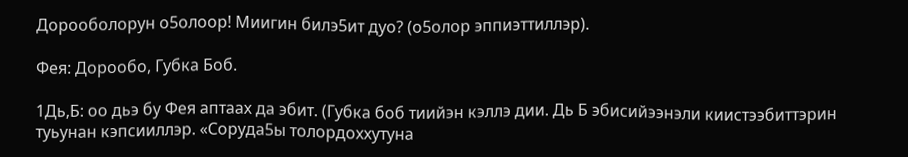Дорооболорун о5олоор! Миигин билэ5ит дуо? (о5олор эппиэттиллэр).

Фея: Дорообо, Губка Боб.

1Дь,Б: оо дьэ бу Фея аптаах да эбит. (Губка боб тиийэн кэллэ дии. Дь Б эбисийээнэли киистээбиттэрин туьунан кэпсииллэр. «Соруда5ы толордоххутуна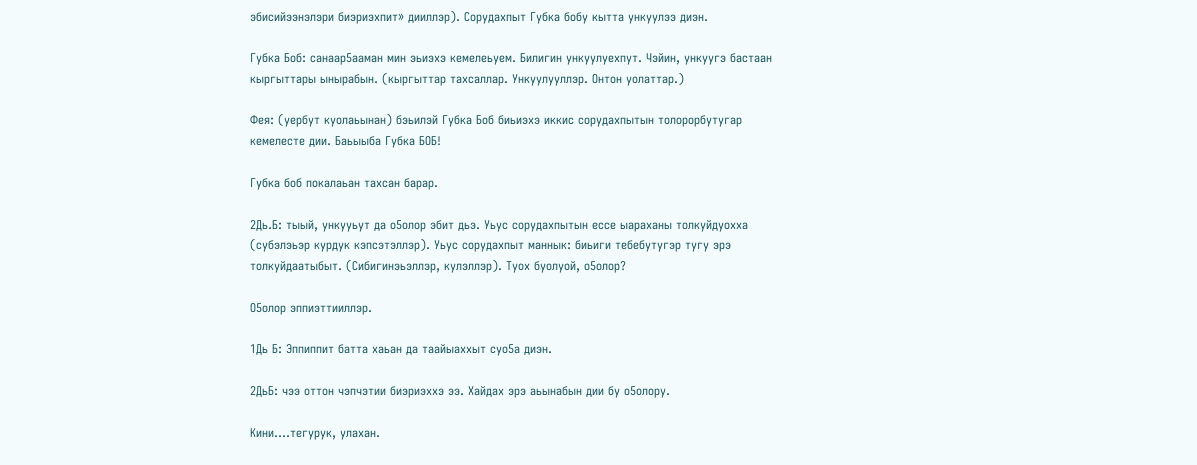эбисийээнэлэри биэриэхпит» дииллэр). Сорудахпыт Губка бобу кытта ункуулээ диэн.

Губка Боб: санаар5ааман мин эьиэхэ кемелеьуем. Билигин ункуулуехпут. Чэйин, ункуугэ бастаан кыргыттары ынырабын. (кыргыттар тахсаллар. Ункуулууллэр. Онтон уолаттар.)

Фея: (уербут куолаьынан) бэьилэй Губка Боб биьиэхэ иккис сорудахпытын толорорбутугар кемелесте дии. Баьыыба Губка БОБ!

Губка боб покалаьан тахсан барар.

2Дь.Б: тыый, ункууьут да о5олор эбит дьэ. Уьус сорудахпытын ессе ыараханы толкуйдуохха (субэлэьэр курдук кэпсэтэллэр). Уьус сорудахпыт маннык: биьиги тебебутугэр тугу эрэ толкуйдаатыбыт. (Сибигинэьэллэр, кулэллэр). Туох буолуой, о5олор?

О5олор эппиэттииллэр.

1Дь Б: Эппиппит батта хаьан да таайыаххыт суо5а диэн.

2ДьБ: чээ оттон чэпчэтии биэриэххэ ээ. Хайдах эрэ аьынабын дии бу о5олору.

Кини….тегурук, улахан.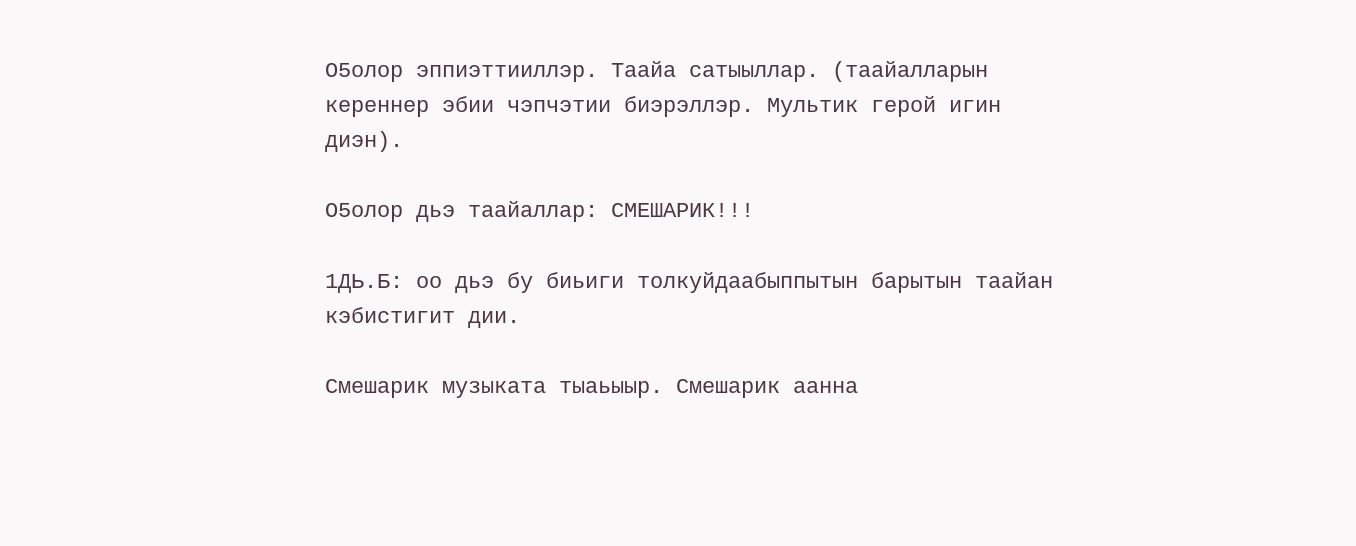О5олор эппиэттииллэр. Таайа сатыыллар. (таайалларын кереннер эбии чэпчэтии биэрэллэр. Мультик герой игин диэн).

О5олор дьэ таайаллар: СМЕШАРИК!!!

1ДЬ.Б: оо дьэ бу биьиги толкуйдаабыппытын барытын таайан кэбистигит дии.

Смешарик музыката тыаьыыр. Смешарик аанна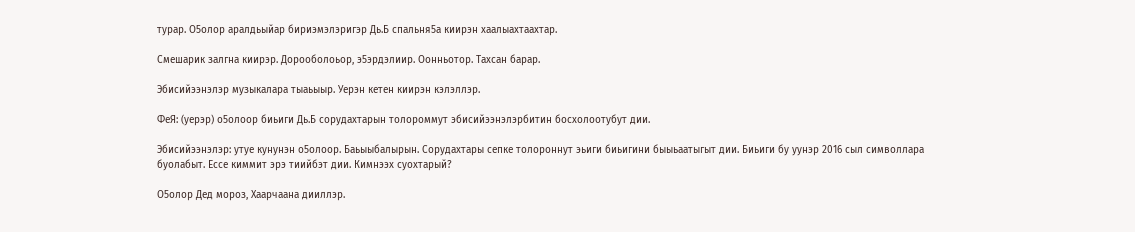турар. О5олор аралдьыйар бириэмэлэригэр Дь.Б спальня5а киирэн хаалыахтаахтар.

Смешарик залгна киирэр. Дорооболоьор, э5эрдэлиир. Оонньотор. Тахсан барар.

Эбисийээнэлэр музыкалара тыаьыыр. Уерэн кетен киирэн кэлэллэр.

ФеЯ: (уерэр) о5олоор биьиги Дь.Б сорудахтарын толороммут эбисийээнэлэрбитин босхолоотубут дии.

Эбисийээнэлэр: утуе кунунэн о5олоор. Баьыыбалырын. Сорудахтары сепке толороннут эьиги биьигини быыьаатыгыт дии. Биьиги бу уунэр 2016 сыл символлара буолабыт. Ессе киммит эрэ тиийбэт дии. Кимнээх суохтарый?

О5олор Дед мороз, Хаарчаана дииллэр.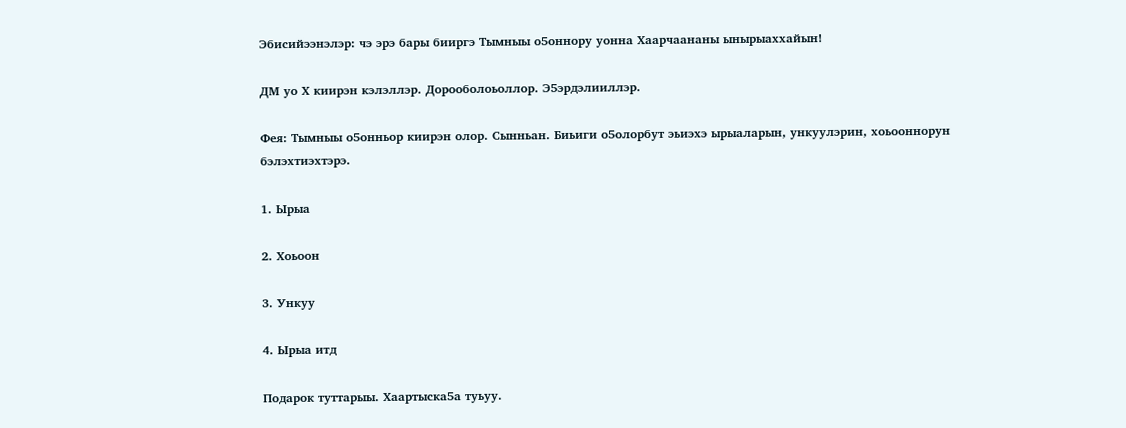Эбисийээнэлэр: чэ эрэ бары бииргэ Тымныы о5оннору уонна Хаарчаананы ынырыаххайын!

ДМ уо Х киирэн кэлэллэр. Дорооболоьоллор. Э5эрдэлииллэр.

Фея: Тымныы о5онньор киирэн олор. Сынньан. Биьиги о5олорбут эьиэхэ ырыаларын, ункуулэрин, хоьооннорун бэлэхтиэхтэрэ.

1. Ырыа

2. Хоьоон

3. Ункуу

4. Ырыа итд

Подарок туттарыы. Хаартыска5а туьуу.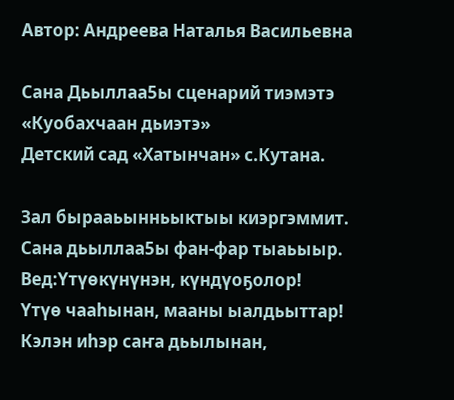Автор: Андреева Наталья Васильевна

Сана Дьыллаа5ы сценарий тиэмэтэ «Куобахчаан дьиэтэ»
Детский сад «Хатынчан» с.Кутана.

Зал бырааьынньыктыы киэргэммит.
Сана дьыллаа5ы фан-фар тыаьыыр.
Вед:Yтүөкүнүнэн, күндүоҕолор!
Yтүө чааһынан, мааны ыалдьыттар!
Кэлэн иһэр саҥа дьылынан,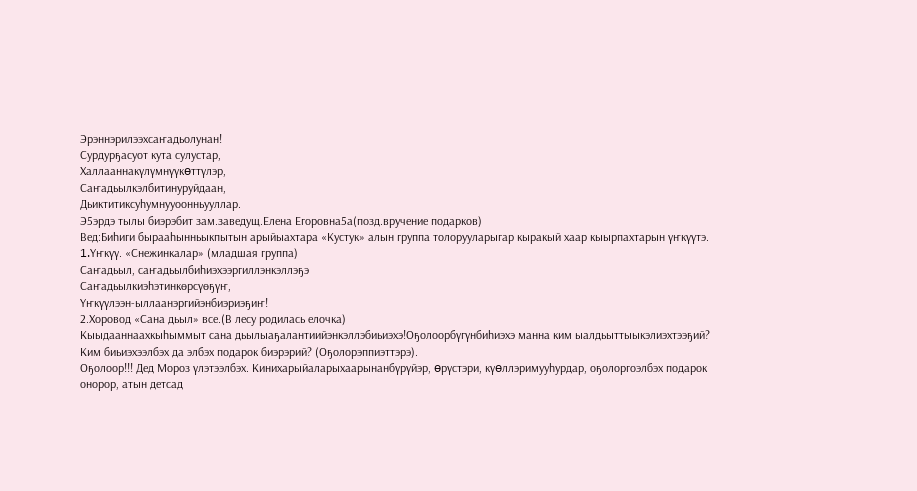Эрэннэрилээхсаҥадьолунан!
Сурдурҕасуот кута сулустар,
Халлааннакүлүмнүүкɵттүлэр,
Саҥадьылкэлбитинуруйдаан,
Дьиктитиксуһумнууоонньууллар.
Э5эрдэ тылы биэрэбит зам.заведущ.Елена Егоровна5а(позд.вручение подарков)
Вед:Биһиги бырааһынньыкпытын арыйыахтара «Кустук» алын группа толорууларыгар кыракый хаар кыырпахтарын үҥкүүтэ.
1.Yҥкүү. «Снежинкалар» (младшая группа)
Саҥадьыл, саҥадьылбиһиэхээргиллэнкэллэҕэ
Саҥадьылкиэһэтинкөрсүөҕүҥ,
Yҥкүүлээн-ыллаанэргийэнбиэриэҕиҥ!
2.Хоровод «Сана дьыл» все.(В лесу родилась елочка)
Кыыдааннаахкыһыммыт сана дьылыаҕалантиийэнкэллэбиьиэхэ!Оҕолоорбүгүнбиһиэхэ манна ким ыалдьыттыыкэлиэхтээҕий? Ким биьиэхээлбэх да элбэх подарок биэрэрий? (Оҕолорэппиэттэрэ).
Оҕолоор!!! Дед Мороз үлэтээлбэх. Кинихарыйаларыхаарынанбүрүйэр, ɵрүстэри, күɵллэримууһурдар, оҕолоргоэлбэх подарок онорор, атын детсад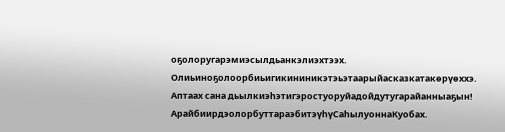оҕолоругарэмиэсылдьанкэлиэхтээх. Олиьиноҕолоорбиьигикининикэтэьэтаарыйасказкатакɵрүɵххэ.
Аптаах сана дьылкиэһэтигэростуоруйадойдутугарайанныаҕын!
АрайбиирдэолорбуттараэбитэүһүСаһылуоннаКуобах.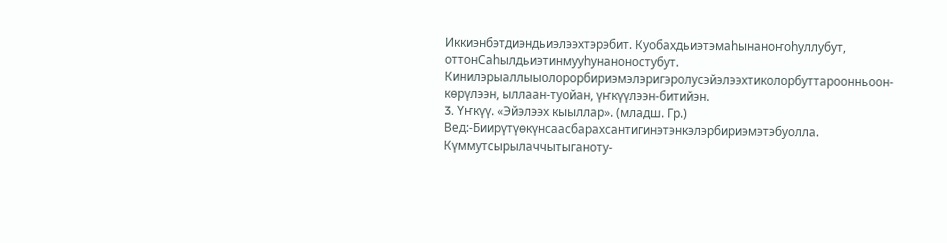Иккиэнбэтдиэндьиэлээхтэрэбит. Куобахдьиэтэмаһынаноҥоһуллубут, оттонСаһылдьиэтинмууһунаноностубут. Кинилэрыаллыыолорорбириэмэлэригэролусэйэлээхтиколорбуттароонньоон-кɵрүлээн, ыллаан-туойан, үҥкүүлээн-битийэн.
3. Yҥкүү. «Эйэлээх кыыллар». (младш. Гр.)
Вед:-Биирүтүɵкүнсаасбарахсантигинэтэнкэлэрбириэмэтэбуолла. Күммутсырылаччытыганоту-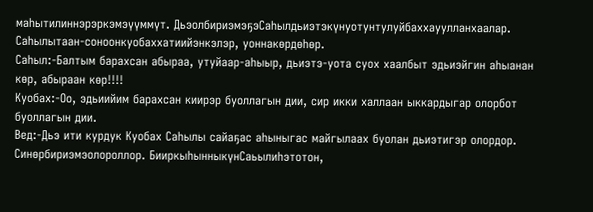маһытилиннэрэркэмэүүммүт. ДьэолбириэмэҕэСаһылдьиэтэкүнуотунтулуйбаххауулланхаалар. Саһылытаан-соноонкуобаххатиийэнкэлэр, уоннакɵрдɵһɵр.
Саһыл:-Балтым барахсан абыраа, утуйаар-аһыыр, дьиэтэ-уота суох хаалбыт эдьиэйгин аһыанан кɵр, абыраан кɵр!!!!
Куобах:-Оо, эдьиийим барахсан киирэр буоллагын дии, сир икки халлаан ыккардыгар олорбот буоллагын дии.
Вед:-Дьэ ити курдук Куобах Саһылы сайаҕас аһыныгас майгылаах буолан дьиэтигэр олордор. Синɵрбириэмэолороллор. БииркыһынныкүнСаьылиһэтотон,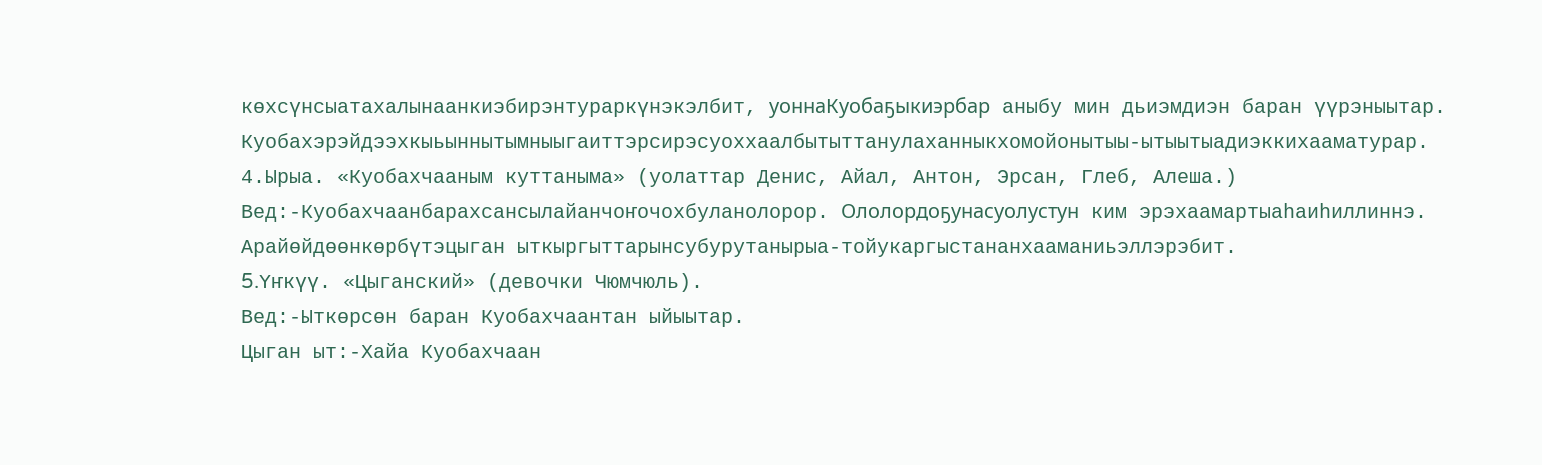кɵхсүнсыатахалынаанкиэбирэнтураркүнэкэлбит, уоннаКуобаҕыкиэрбар аныбу мин дьиэмдиэн баран үүрэныытар. Куобахэрэйдээхкыьыннытымныыгаиттэрсирэсуоххаалбытыттанулаханныкхомойонытыы-ытыытыадиэккихааматурар.
4.Ырыа. «Куобахчааным куттаныма» (уолаттар Денис, Айал, Антон, Эрсан, Глеб, Алеша.)
Вед:-Куобахчаанбарахсансылайанчоҥочохбуланолорор. Ололордоҕунасуолустун ким эрэхаамартыаһаиһиллиннэ. Арайɵйдɵɵнкɵрбүтэцыган ыткыргыттарынсубурутанырыа-тойукаргыстананхааманиьэллэрэбит.
5.Yҥкүү. «Цыганский» (девочки Чюмчюль).
Вед:-Ыткɵрсɵн баран Куобахчаантан ыйыытар.
Цыган ыт:-Хайа Куобахчаан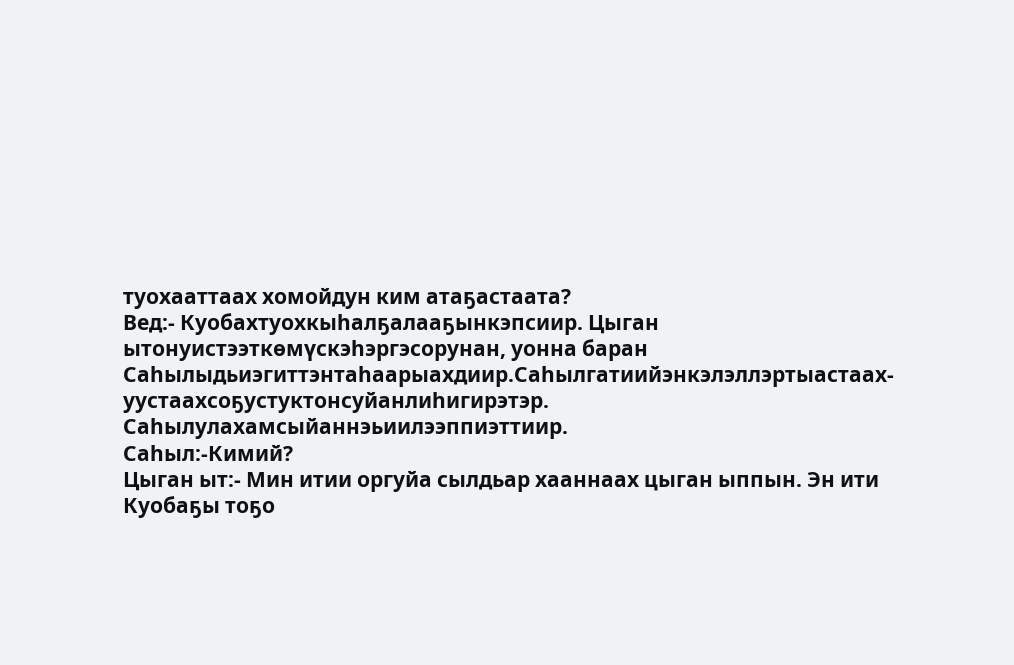туохааттаах хомойдун ким атаҕастаата?
Вед:- Куобахтуохкыһалҕалааҕынкэпсиир. Цыган ытонуистээткɵмүскэһэргэсорунан, уонна баран Саһылыдьиэгиттэнтаһаарыахдиир.Саһылгатиийэнкэлэллэртыастаах-уустаахсоҕустуктонсуйанлиһигирэтэр. Саһылулахамсыйаннэьиилээппиэттиир.
Саһыл:-Кимий?
Цыган ыт:- Мин итии оргуйа сылдьар хааннаах цыган ыппын. Эн ити Куобаҕы тоҕо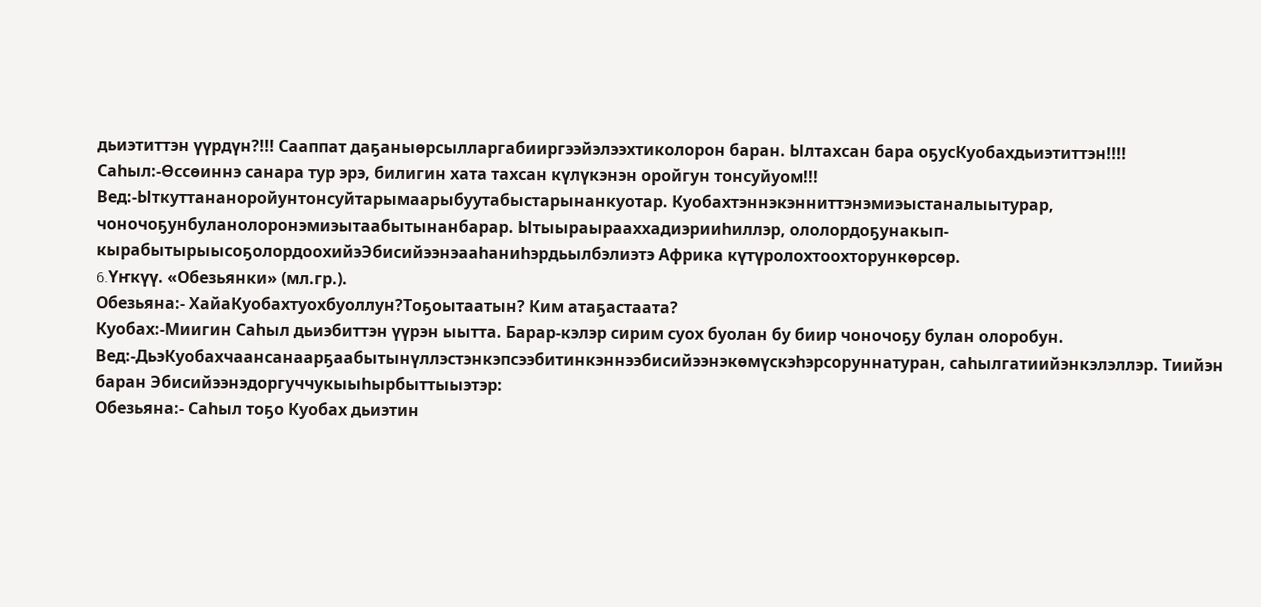дьиэтиттэн үүрдүн?!!! Сааппат даҕаныɵрсылларгабииргээйэлээхтиколорон баран. Ылтахсан бара оҕусКуобахдьиэтиттэн!!!!
Саһыл:-Өссɵиннэ санара тур эрэ, билигин хата тахсан күлүкэнэн оройгун тонсуйуом!!!
Вед:-Ыткуттананоройунтонсуйтарымаарыбуутабыстарынанкуотар. Куобахтэннэкэнниттэнэмиэыстаналыытурар, чоночоҕунбуланолоронэмиэытаабытынанбарар. Ытыыраырааххадиэрииһиллэр, ололордоҕунакып-кырабытырыысоҕолордоохийэЭбисийээнэааһаниһэрдьылбэлиэтэ Африка күтүролохтоохторункɵрсɵр.
6.Yҥкүү. «Обезьянки» (мл.гр.).
Обезьяна:- ХайаКуобахтуохбуоллун?Тоҕоытаатын? Ким атаҕастаата?
Куобах:-Миигин Саһыл дьиэбиттэн үүрэн ыытта. Барар-кэлэр сирим суох буолан бу биир чоночоҕу булан олоробун.
Вед:-ДьэКуобахчаансанаарҕаабытынүллэстэнкэпсээбитинкэннээбисийээнэкɵмүскэһэрсоруннатуран, саһылгатиийэнкэлэллэр. Тиийэн баран Эбисийээнэдоргуччукыыһырбыттыыэтэр:
Обезьяна:- Саһыл тоҕо Куобах дьиэтин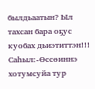былдьаатын? Ыл тахсан бара оҕус куобах дьиэтиттэн!!!
Саһыл:-Өссɵиннэ хотумсуйа тур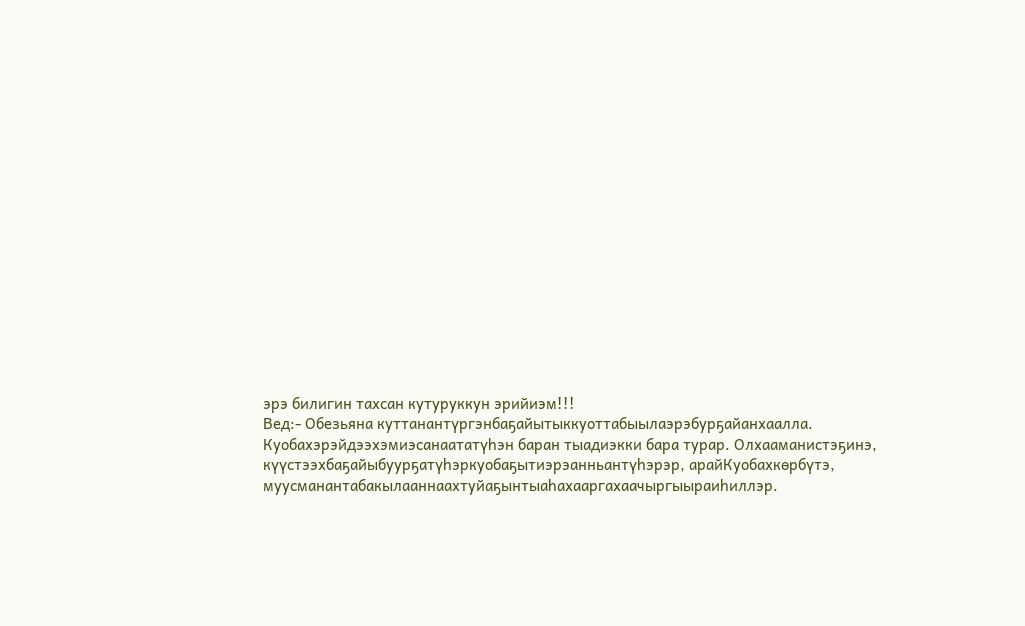эрэ билигин тахсан кутуруккун эрийиэм!!!
Вед:- Обезьяна куттанантүргэнбаҕайытыккуоттабыылаэрэбурҕайанхаалла. Куобахэрэйдээхэмиэсанаататүһэн баран тыадиэкки бара турар. Олхааманистэҕинэ, күүстээхбаҕайыбуурҕатүһэркуобаҕытиэрэанньантүһэрэр, арайКуобахкɵрбүтэ, муусманантабакылааннаахтуйаҕынтыаһахааргахаачыргыыраиһиллэр.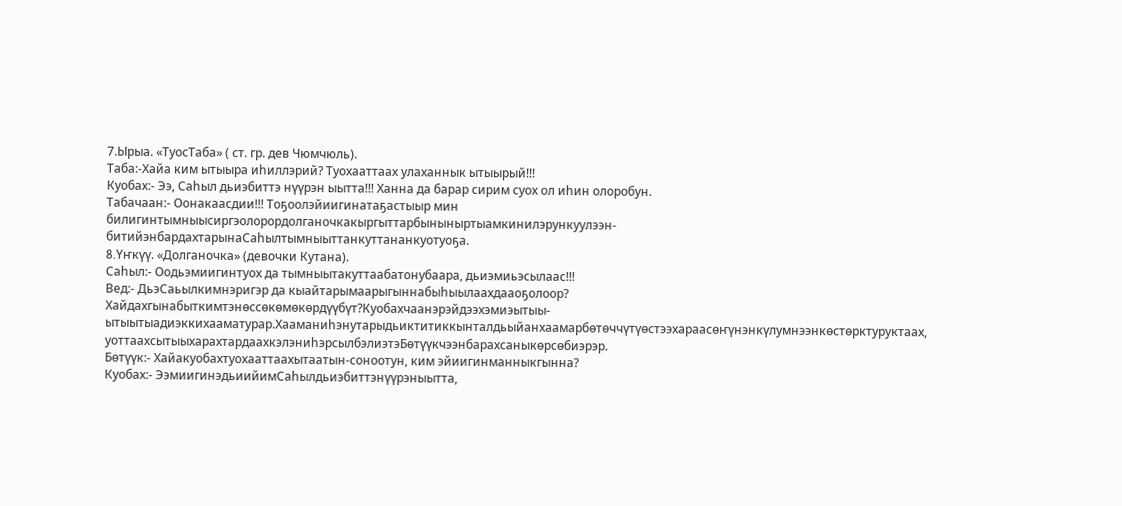7.Ырыа. «ТуосТаба» ( ст. гр. дев Чюмчюль).
Таба:-Хайа ким ытыыра иһиллэрий? Туохааттаах улаханнык ытыырый!!!
Куобах:- Ээ, Саһыл дьиэбиттэ нүүрэн ыытта!!! Ханна да барар сирим суох ол иһин олоробун.
Табачаан:- Оонакаасдии!!! Тоҕоолэйиигинатаҕастыыр мин билигинтымныысиргэолорордолганочкакыргыттарбыныныртыамкинилэрункуулээн-битийэнбардахтарынаСаһылтымныыттанкуттананкуотуоҕа.
8.Yҥкүү. «Долганочка» (девочки Кутана).
Саһыл:- Оодьэмиигинтуох да тымныытакуттаабатонубаара, дьиэмиьэсылаас!!!
Вед:- ДьэСаьылкимнэригэр да кыайтарымаарыгыннабыһыылаахдааоҕолоор? Хайдахгынабыткимтэнөссөкөмөкөрдүүбүт?Куобахчаанэрэйдээхэмиэытыы-ытыытыадиэккихааматурар.Хааманиһэнутарыдьиктитиккынталдьыйанхаамарбөтөччүтүөстээхараасөҥүнэнкүлумнээнкөстөрктуруктаах, уоттаахсытыыхарахтардаахкэлэниһэрсылбэлиэтэБөтүүкчээнбарахсаныкөрсөбиэрэр.
Бɵтүүк:- Хайакуобахтуохааттаахытаатын-соноотун, ким эйиигинманныкгынна?
Куобах:- ЭэмиигинэдьиийимСаһылдьиэбиттэнүүрэныытта,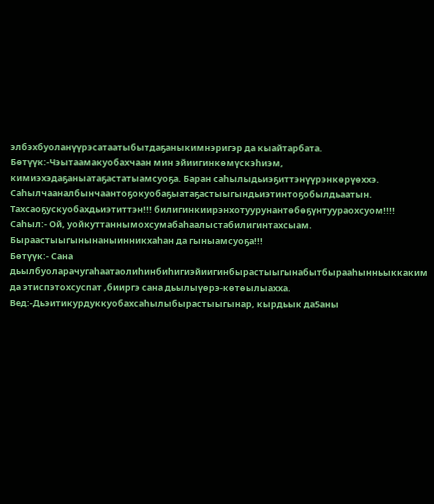элбэхбуоланүүрэсатаатыбытдаҕаныкимнэригэр да кыайтарбата.
Бɵтүүк:-Чэытаамакуобахчаан мин эйиигинкɵмүскэһиэм, кимиэхэдаҕаныатаҕастатыамсуоҕа. Баран саһылыдьиэҕиттэнүүрэнкɵрүɵххэ.
Саһылчааналбынчаантоҕокуобаҕыатаҕастыыгындьиэтинтоҕобылдьаатын. Тахсаоҕускуобахдьиэтиттэн!!! билигинкиирэнхотуурунантɵбɵҕүнтуураохсуом!!!!
Саһыл:- Ой, уойкуттаннымохсумабаһаалыстабилигинтахсыам. Быраастыыгынынаныинникхаһан да гыныамсуоҕа!!!
Бɵтүүк:- Сана дьылбуоларачугаһаатаолиһинбиһигиэйиигинбырастыыгынабытбырааһынньыккаким да этиспэтохсуспат ,бииргэ сана дьылыүɵрэ-кɵтɵылыахха.
Вед:-Дьэитикурдуккуобахсаһылыбырастыыгынар, кырдьык да5аны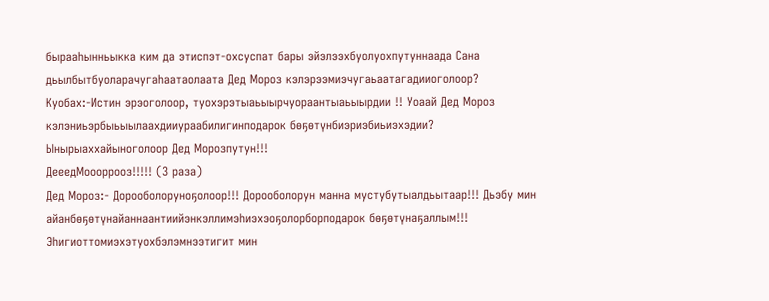бырааһынньыкка ким да этиспэт-охсуспат бары эйэлээхбуолуохпутуннаада Сана дьылбытбуоларачугаһаатаолаата Дед Мороз кэлэрээмиэчугаьаатагадииоголоор?
Куобах:-Истин эрэоголоор, туохэрэтыаьыырчуораантыаьыырдии !! Уоаай Дед Мороз кэлэниьэрбыьыылаахдииураабилигинподарок бɵҕɵтүнбиэриэбиьиэхэдии? Ынырыаххайыноголоор Дед Морозпутун!!!
ДееедМоооррооз!!!!! (3 раза)
Дед Мороз:- Дорооболоруноҕолоор!!! Дорооболорун манна мустубутыалдьытаар!!! Дьэбу мин айанбɵҕɵтүнайаннаантиийэнкэллимэһиэхэоҕолорборподарок бɵҕɵтүнаҕаллым!!! Эһигиоттомиэхэтуохбэлэмнээтигит мин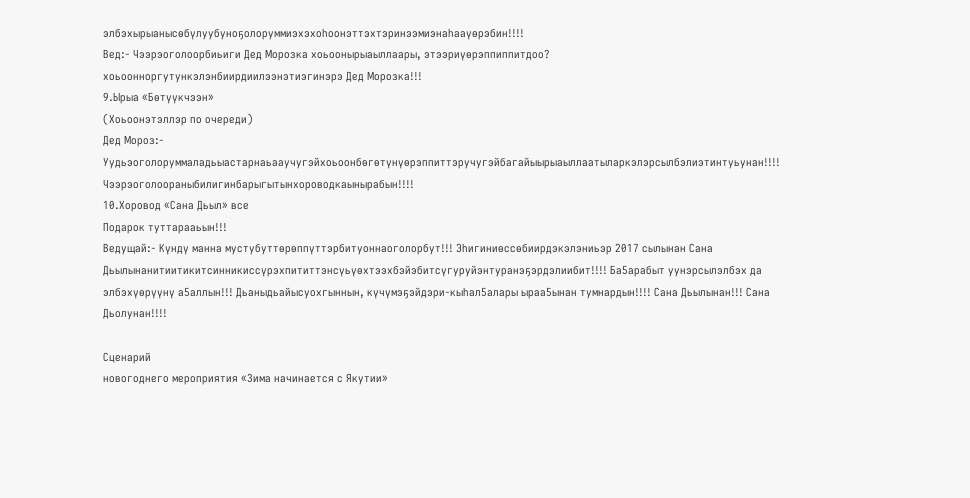элбэхырыанысɵбүлуубуноҕолоруммиэхэхоһоонэттэхтэринээмиэнаһааүɵрэбин!!!!
Вед:- Чээрэоголоорбиьиги Дед Морозка хоьоонырыаыллаары, этээриүɵрэппиппитдоо? хоьоонноргутункэлэнбиирдиилээнэтиэгинэрэ Дед Морозка!!!
9.Ырыа «Бɵтүүкчээн»
(Хоьоонэтэллэр по очереди)
Дед Мороз:- Уудьэоголоруммаладьыастарнаьааучугэйхоьоонбɵгɵтүнүɵрэппиттэручугэйбагайыырыаыллаатыларкэлэрсылбэлиэтинтуьунан!!!! Чээрэоголоораныбилигинбарыгытынхороводкаынырабын!!!!
10.Хоровод «Сана Дьыл» все
Подарок туттарааьын!!!
Ведущай:- Күндү манна мустубуттɵрɵппүттэрбитуоннаоголорбут!!! Эһигиниɵссɵбиирдэкэлэниьэр 2017 сылынан Сана Дьылынанитиитикитсинникиссүрэхпититтэнсүьүɵхтээхбэйэбитсүгуруйэнтуранэҕэрдэлиибит!!!! Ба5арабыт уунэрсылэлбэх да элбэхүɵрүүнү а5аллын!!! Дьаныдьайысуохгыннын, күчүмэҕэйдэри-кыһал5алары ыраа5ынан тумнардын!!!! Сана Дьылынан!!! Сана Дьолунан!!!!

Сценарий
новогоднего мероприятия «Зима начинается с Якутии»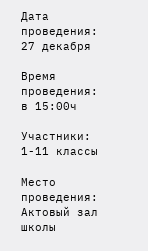Дата проведения: 27 декабря

Время проведения: в 15:00ч

Участники: 1-11 классы

Место проведения: Актовый зал школы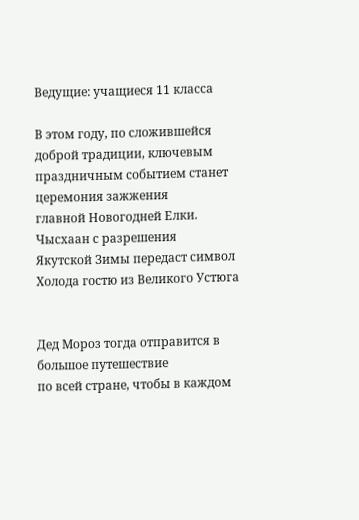Ведущие: учащиеся 11 класса

В этом году, по сложившейся
доброй традиции, ключевым праздничным событием станет церемония зажжения
главной Новогодней Елки.
Чысхаан с разрешения
Якутской Зимы передаст символ Холода гостю из Великого Устюга


Дед Мороз тогда отправится в большое путешествие
по всей стране, чтобы в каждом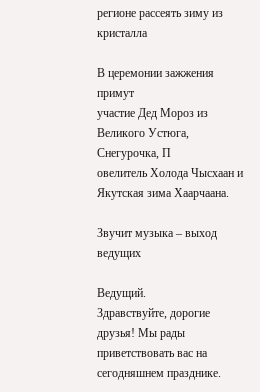регионе рассеять зиму из кристалла

В церемонии зажжения примут
участие Дед Мороз из Великого Устюга, Снегурочка, П
овелитель Холода Чысхаан и Якутская зима Хаарчаана.

Звучит музыка – выход ведущих

Ведущий.
Здравствуйте, дорогие друзья! Мы рады
приветствовать вас на сегодняшнем празднике.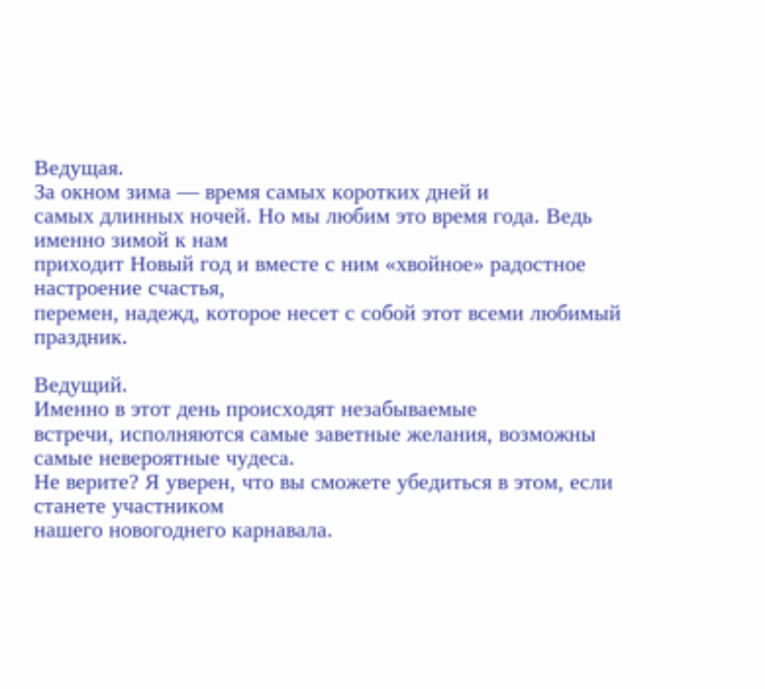Ведущая.
За окном зима — время самых коротких дней и
самых длинных ночей. Но мы любим это время года. Ведь именно зимой к нам
приходит Новый год и вместе с ним «хвойное» радостное настроение счастья,
перемен, надежд, которое несет с собой этот всеми любимый праздник.

Ведущий.
Именно в этот день происходят незабываемые
встречи, исполняются самые заветные желания, возможны самые невероятные чудеса.
Не верите? Я уверен, что вы сможете убедиться в этом, если станете участником
нашего новогоднего карнавала.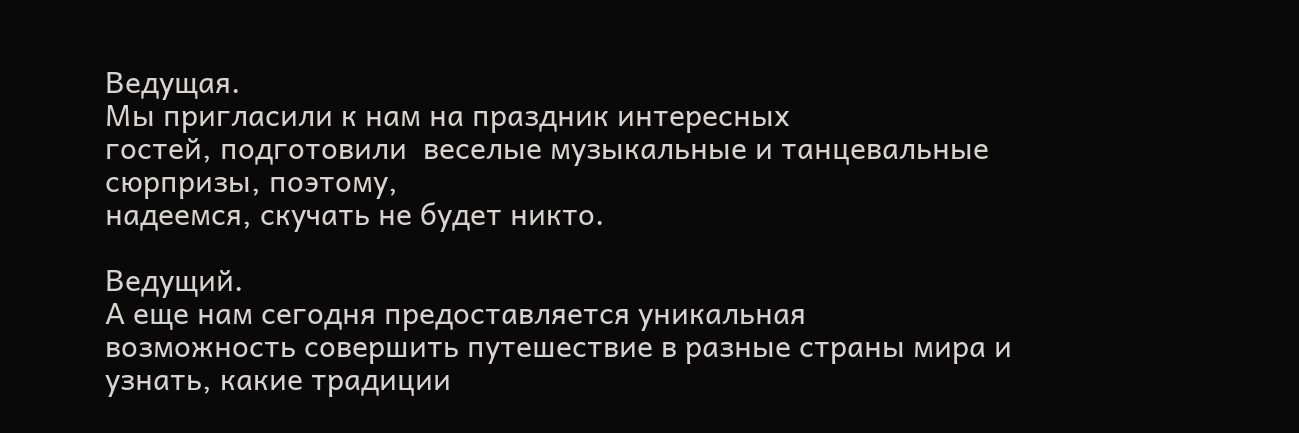Ведущая.
Мы пригласили к нам на праздник интересных
гостей, подготовили  веселые музыкальные и танцевальные сюрпризы, поэтому,
надеемся, скучать не будет никто.

Ведущий.
А еще нам сегодня предоставляется уникальная
возможность совершить путешествие в разные страны мира и узнать, какие традиции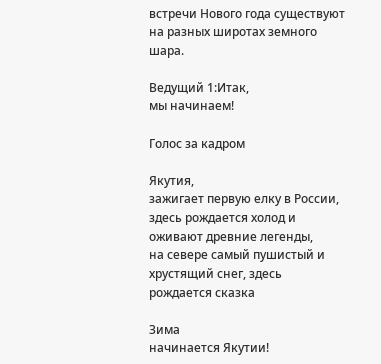встречи Нового года существуют на разных широтах земного шара.

Ведущий 1:Итак,
мы начинаем!

Голос за кадром

Якутия,
зажигает первую елку в России, здесь рождается холод и оживают древние легенды,
на севере самый пушистый и хрустящий снег, здесь рождается сказка

Зима
начинается Якутии!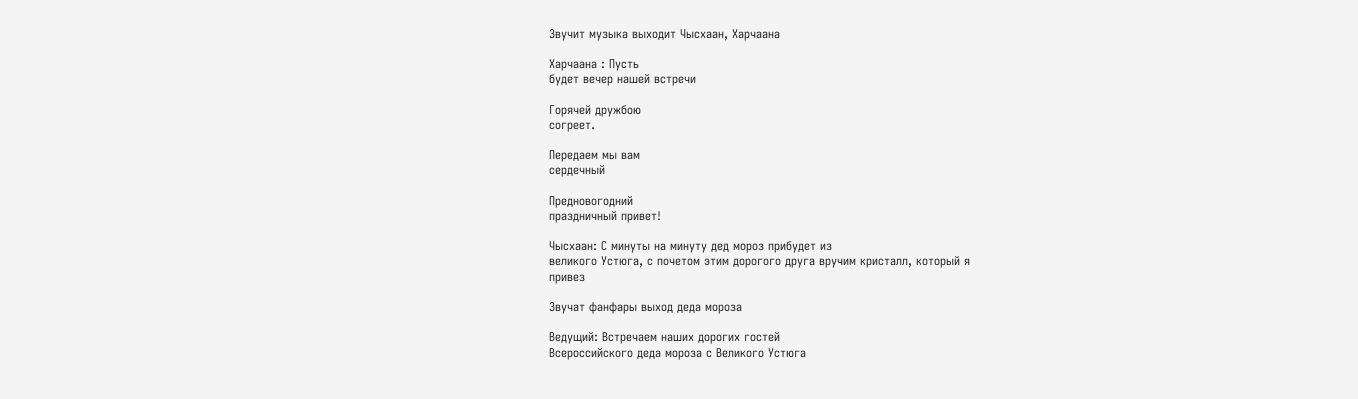Звучит музыка выходит Чысхаан, Харчаана

Харчаана : Пусть
будет вечер нашей встречи

Горячей дружбою
согреет.

Передаем мы вам
сердечный

Предновогодний
праздничный привет!

Чысхаан: С минуты на минуту дед мороз прибудет из
великого Устюга, с почетом этим дорогого друга вручим кристалл, который я
привез

Звучат фанфары выход деда мороза

Ведущий: Встречаем наших дорогих гостей
Всероссийского деда мороза с Великого Устюга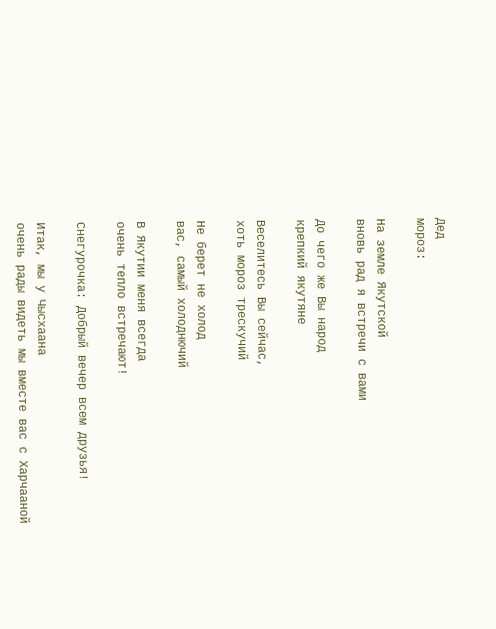Дед
мороз:

На земле Якутской
вновь рад я встречи с вами

До чего же Вы народ
крепкий якутяне

Веселитесь Вы сейчас,
хоть мороз трескучий

Не берет не холод
вас, самый холоднючий

В Якутии меня всегда
очень тепло встречают!

Снегурочка: Добрый вечер всем друзья!

Итак, мы у Чысхаана
очень рады видеть мы вместе вас с Харчааной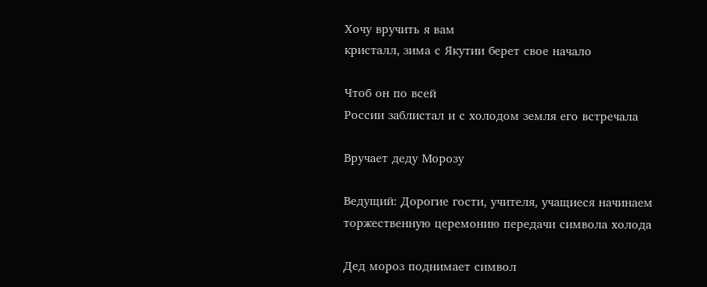Хочу вручить я вам
кристалл, зима с Якутии берет свое начало

Чтоб он по всей
России заблистал и с холодом земля его встречала

Вручает деду Морозу

Ведущий: Дорогие гости, учителя, учащиеся начинаем
торжественную церемонию передачи символа холода

Дед мороз поднимает символ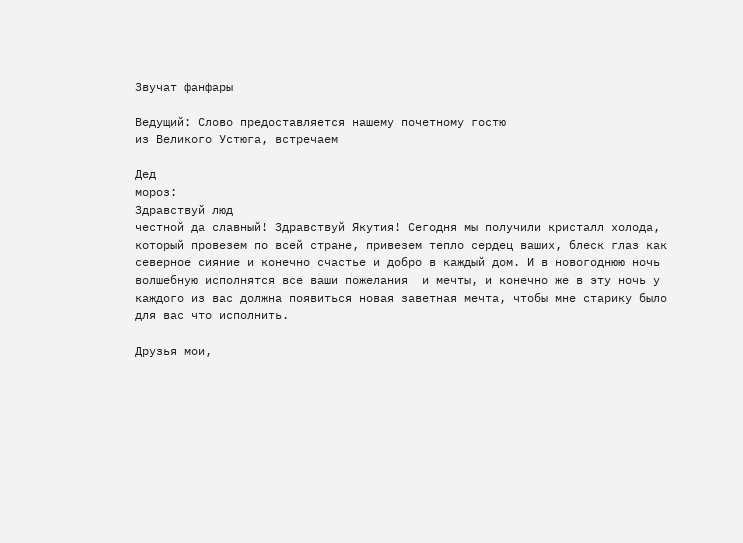Звучат фанфары

Ведущий: Слово предоставляется нашему почетному гостю
из Великого Устюга, встречаем

Дед
мороз:
Здравствуй люд
честной да славный! Здравствуй Якутия! Сегодня мы получили кристалл холода,
который провезем по всей стране, привезем тепло сердец ваших, блеск глаз как
северное сияние и конечно счастье и добро в каждый дом. И в новогоднюю ночь
волшебную исполнятся все ваши пожелания  и мечты, и конечно же в эту ночь у
каждого из вас должна появиться новая заветная мечта, чтобы мне старику было
для вас что исполнить.

Друзья мои,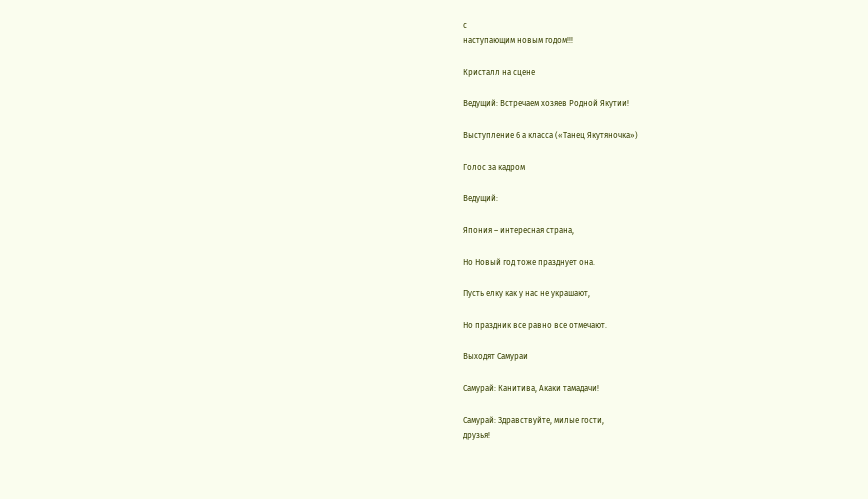с
наступающим новым годом!!!

Кристалл на сцене

Ведущий: Встречаем хозяев Родной Якутии!

Выступление 6 а класса («Танец Якутяночка»)

Голос за кадром

Ведущий:

Япония – интересная страна,

Но Новый год тоже празднует она.

Пусть елку как у нас не украшают,

Но праздник все равно все отмечают.

Выходят Самураи

Самурай: Канитива, Акаки тамадачи!

Самурай: Здравствуйте, милые гости,
друзья!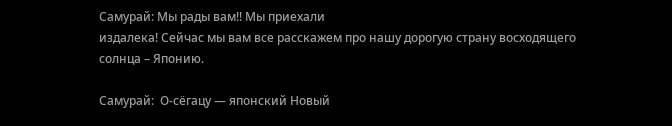Самурай: Мы рады вам!! Мы приехали
издалека! Сейчас мы вам все расскажем про нашу дорогую страну восходящего
солнца – Японию.

Самурай:  О-сёгацу — японский Новый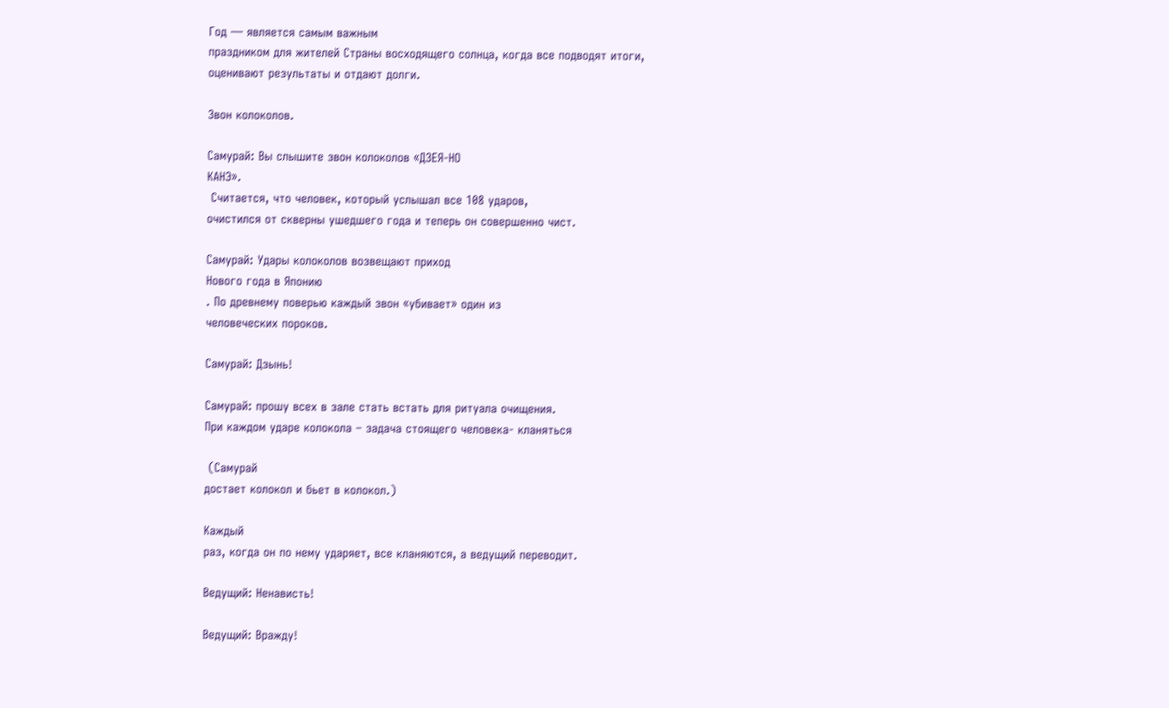Год — является самым важным
праздником для жителей Страны восходящего солнца, когда все подводят итоги,
оценивают результаты и отдают долги.

Звон колоколов.

Самурай: Вы слышите звон колоколов «ДЗЕЯ-НО
КАНЭ».
 Считается, что человек, который услышал все 108 ударов,
очистился от скверны ушедшего года и теперь он совершенно чист.

Самурай: Удары колоколов возвещают приход
Нового года в Японию
. По древнему поверью каждый звон «убивает» один из
человеческих пороков.

Самурай: Дзынь!

Самурай: прошу всех в зале стать встать для ритуала очищения.
При каждом ударе колокола – задача стоящего человека- кланяться

 (Самурай
достает колокол и бьет в колокол.)

Каждый
раз, когда он по нему ударяет, все кланяются, а ведущий переводит.

Ведущий: Ненависть!

Ведущий: Вражду!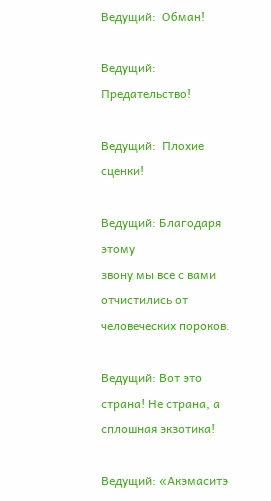Ведущий:  Обман!

Ведущий:  Предательство!

Ведущий:  Плохие сценки!

Ведущий: Благодаря этому
звону мы все с вами отчистились от человеческих пороков.

Ведущий: Вот это страна! Не страна, а сплошная экзотика!

Ведущий: «Акэмаситэ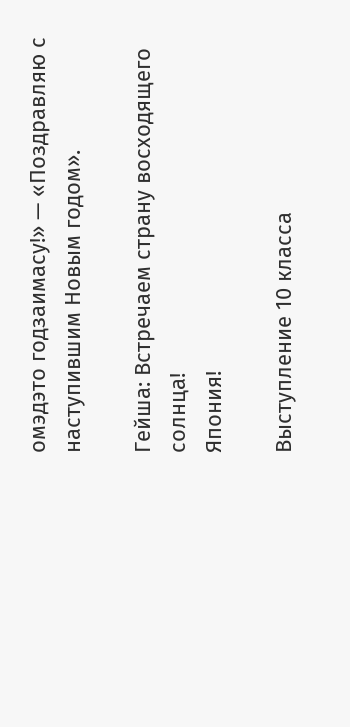омэдэто годзаимасу!» — «Поздравляю с наступившим Новым годом».

Гейша: Встречаем страну восходящего солнца!
Япония!

Выступление 10 класса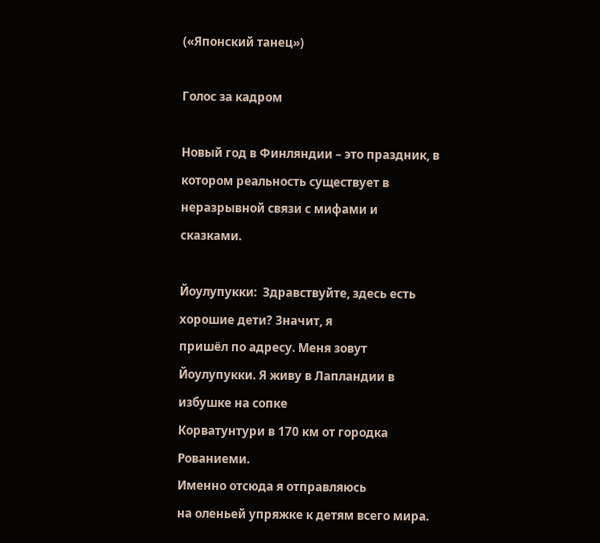(«Японский танец»)

Голос за кадром

Новый год в Финляндии – это праздник, в
котором реальность существует в неразрывной связи с мифами и сказками.

Йоулупукки:  Здравствуйте, здесь есть хорошие дети? Значит, я
пришёл по адресу. Меня зовут Йоулупукки. Я живу в Лапландии в избушке на сопке
Корватунтури в 170 км от городка Рованиеми.
Именно отсюда я отправляюсь
на оленьей упряжке к детям всего мира.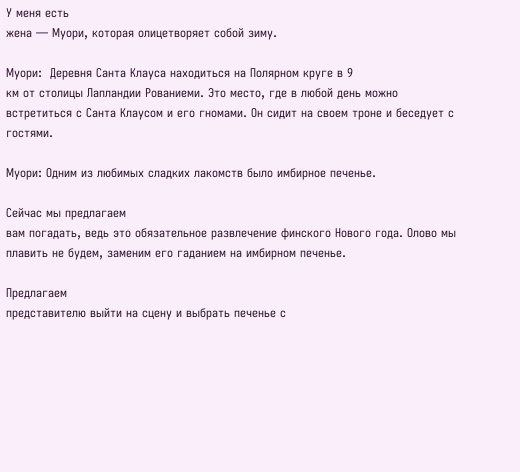У меня есть
жена — Муори, которая олицетворяет собой зиму.

Муори:  Деревня Санта Клауса находиться на Полярном круге в 9
км от столицы Лапландии Рованиеми. Это место, где в любой день можно
встретиться с Санта Клаусом и его гномами. Он сидит на своем троне и беседует с
гостями.

Муори: Одним из любимых сладких лакомств было имбирное печенье.

Сейчас мы предлагаем
вам погадать, ведь это обязательное развлечение финского Нового года. Олово мы
плавить не будем, заменим его гаданием на имбирном печенье.

Предлагаем
представителю выйти на сцену и выбрать печенье с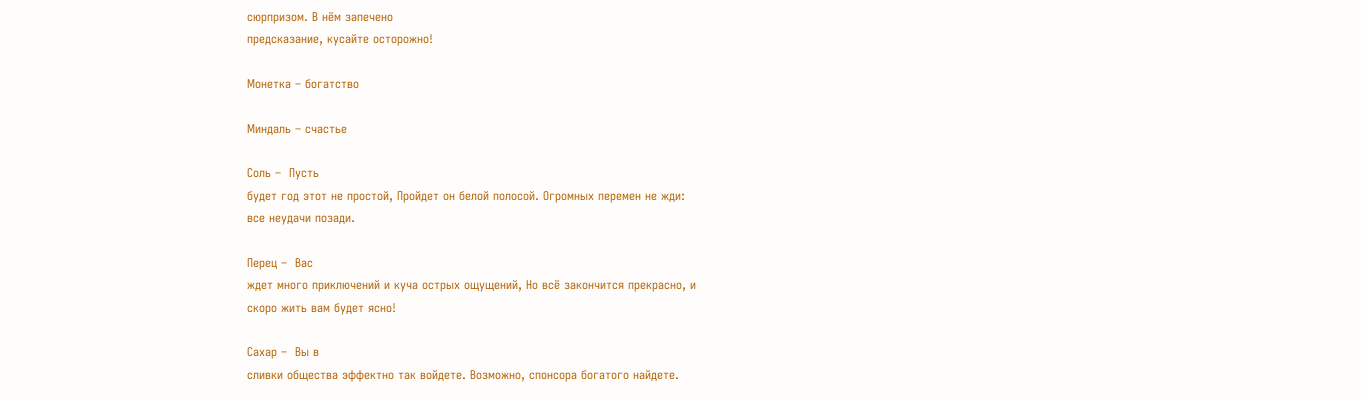сюрпризом. В нём запечено
предсказание, кусайте осторожно!

Монетка – богатство

Миндаль – счастье

Соль –  Пусть
будет год этот не простой, Пройдет он белой полосой. Огромных перемен не жди:
все неудачи позади.

Перец –  Вас
ждет много приключений и куча острых ощущений, Но всё закончится прекрасно, и
скоро жить вам будет ясно!

Сахар –  Вы в
сливки общества эффектно так войдете. Возможно, спонсора богатого найдете.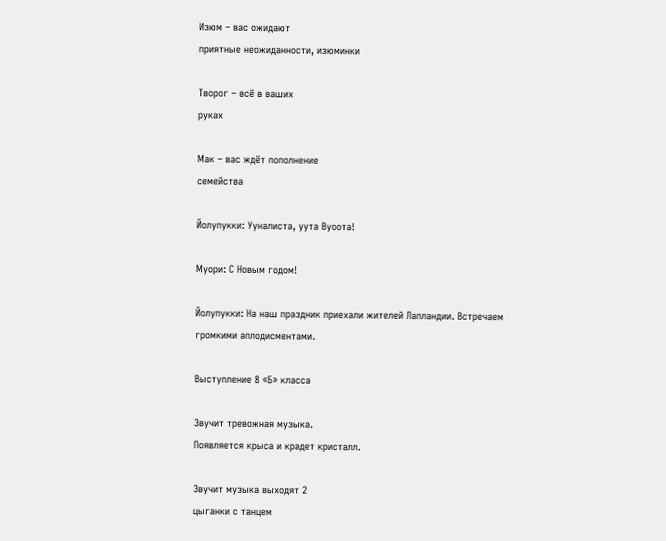Изюм – вас ожидают
приятные неожиданности, изюминки

Творог – всё в ваших
руках

Мак – вас ждёт пополнение
семейства

Йолупукки: Ууналиста, уута Вуоота!

Муори: С Новым годом!

Йолупукки: На наш праздник приехали жителей Лапландии. Встречаем
громкими аплодисментами.

Выступление 8 «Б» класса

Звучит тревожная музыка.
Появляется крыса и крадет кристалл.

Звучит музыка выходят 2
цыганки с танцем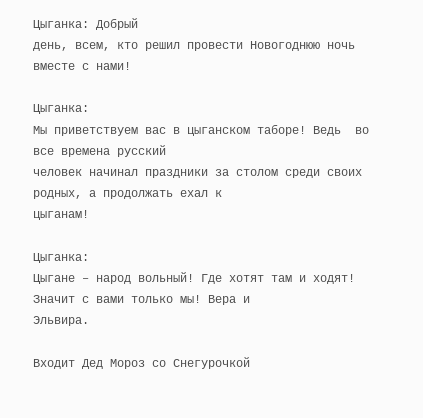Цыганка: Добрый
день, всем, кто решил провести Новогоднюю ночь вместе с нами!

Цыганка:
Мы приветствуем вас в цыганском таборе! Ведь  во все времена русский
человек начинал праздники за столом среди своих родных, а продолжать ехал к
цыганам!

Цыганка:
Цыгане – народ вольный! Где хотят там и ходят! Значит с вами только мы! Вера и
Эльвира.

Входит Дед Мороз со Снегурочкой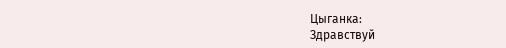Цыганка:
Здравствуй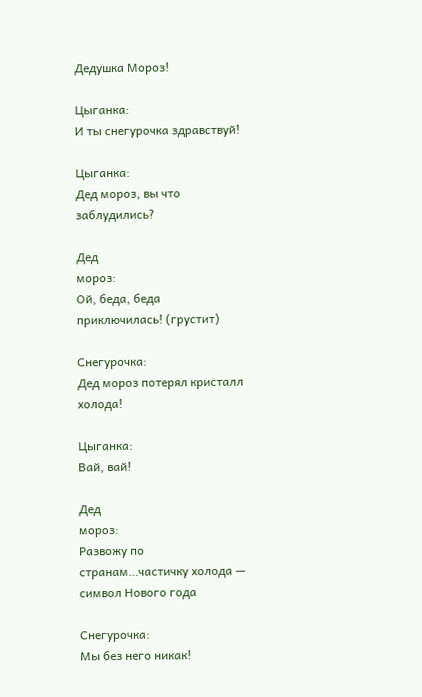Дедушка Мороз!

Цыганка:
И ты снегурочка здравствуй!

Цыганка:
Дед мороз, вы что заблудились?

Дед
мороз:
Ой, беда, беда приключилась! (грустит)

Снегурочка:
Дед мороз потерял кристалл холода!

Цыганка:
Вай, вай!

Дед
мороз:
Развожу по странам…частичку холода — символ Нового года

Снегурочка:
Мы без него никак!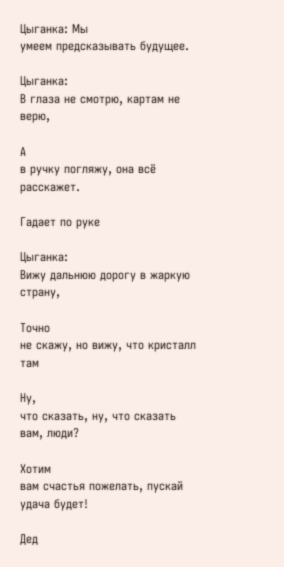Цыганка: Мы
умеем предсказывать будущее.

Цыганка:
В глаза не смотрю, картам не верю,

А
в ручку погляжу, она всё расскажет.

Гадает по руке

Цыганка:
Вижу дальнюю дорогу в жаркую страну,

Точно
не скажу, но вижу, что кристалл там

Ну,
что сказать, ну, что сказать вам, люди?

Хотим
вам счастья пожелать, пускай удача будет!

Дед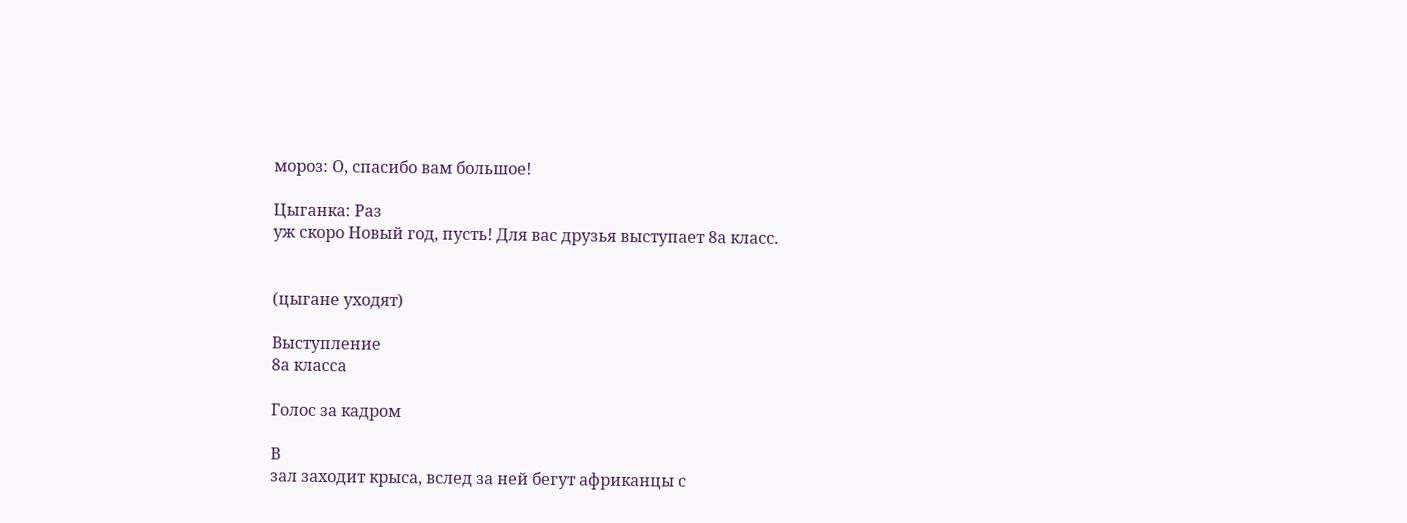мороз: О, спасибо вам большое!

Цыганка: Раз
уж скоро Новый год, пусть! Для вас друзья выступает 8а класс.


(цыгане уходят)

Выступление
8а класса

Голос за кадром

В
зал заходит крыса, вслед за ней бегут африканцы с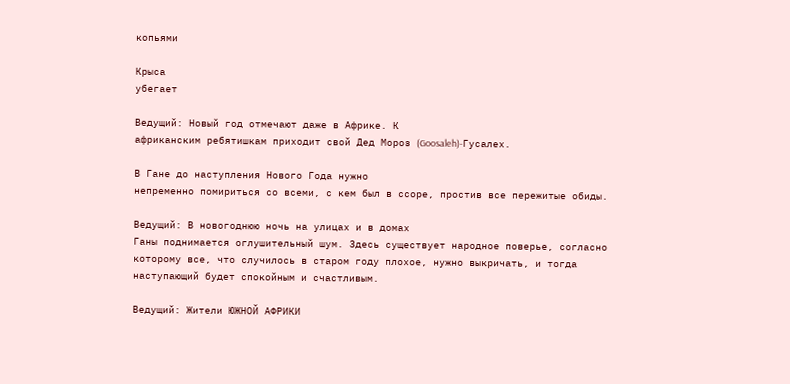копьями

Крыса
убегает

Ведущий: Новый год отмечают даже в Африке. К
африканским ребятишкам приходит свой Дед Мороз (Goosaleh)-Гусалех.

В Гане до наступления Нового Года нужно
непременно помириться со всеми, с кем был в ссоре, простив все пережитые обиды.

Ведущий: В новогоднюю ночь на улицах и в домах
Ганы поднимается оглушительный шум. Здесь существует народное поверье, согласно
которому все, что случилось в старом году плохое, нужно выкричать, и тогда
наступающий будет спокойным и счастливым.

Ведущий: Жители ЮЖНОЙ АФРИКИ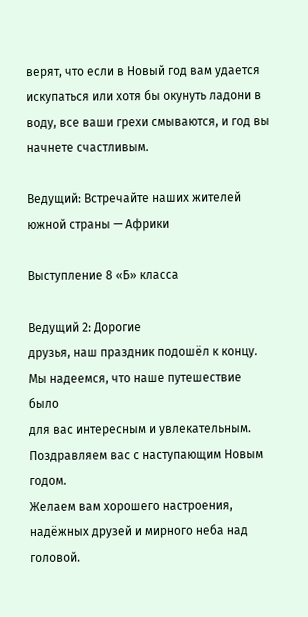верят, что если в Новый год вам удается искупаться или хотя бы окунуть ладони в
воду, все ваши грехи смываются, и год вы начнете счастливым.

Ведущий: Встречайте наших жителей южной страны — Африки

Выступление 8 «Б» класса

Ведущий 2: Дорогие
друзья, наш праздник подошёл к концу. Мы надеемся, что наше путешествие было
для вас интересным и увлекательным. Поздравляем вас с наступающим Новым годом.
Желаем вам хорошего настроения, надёжных друзей и мирного неба над головой.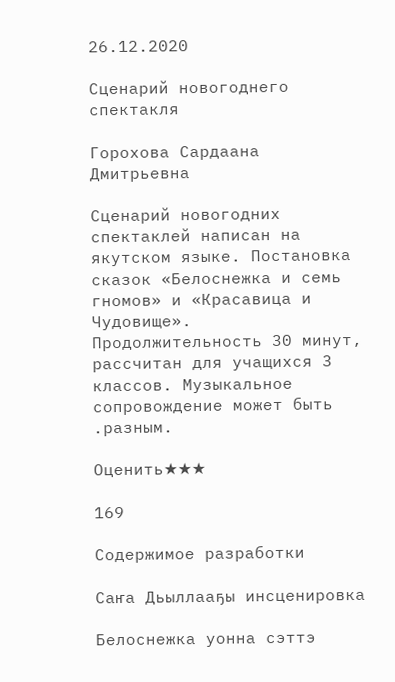26.12.2020

Сценарий новогоднего спектакля

Горохова Сардаана Дмитрьевна

Сценарий новогодних спектаклей написан на якутском языке. Постановка сказок «Белоснежка и семь гномов» и «Красавица и Чудовище». Продолжительность 30 минут, рассчитан для учащихся 3 классов. Музыкальное сопровождение может быть .разным.

Оценить★★★

169

Содержимое разработки

Саҥа Дьыллааҕы инсценировка

Белоснежка уонна сэттэ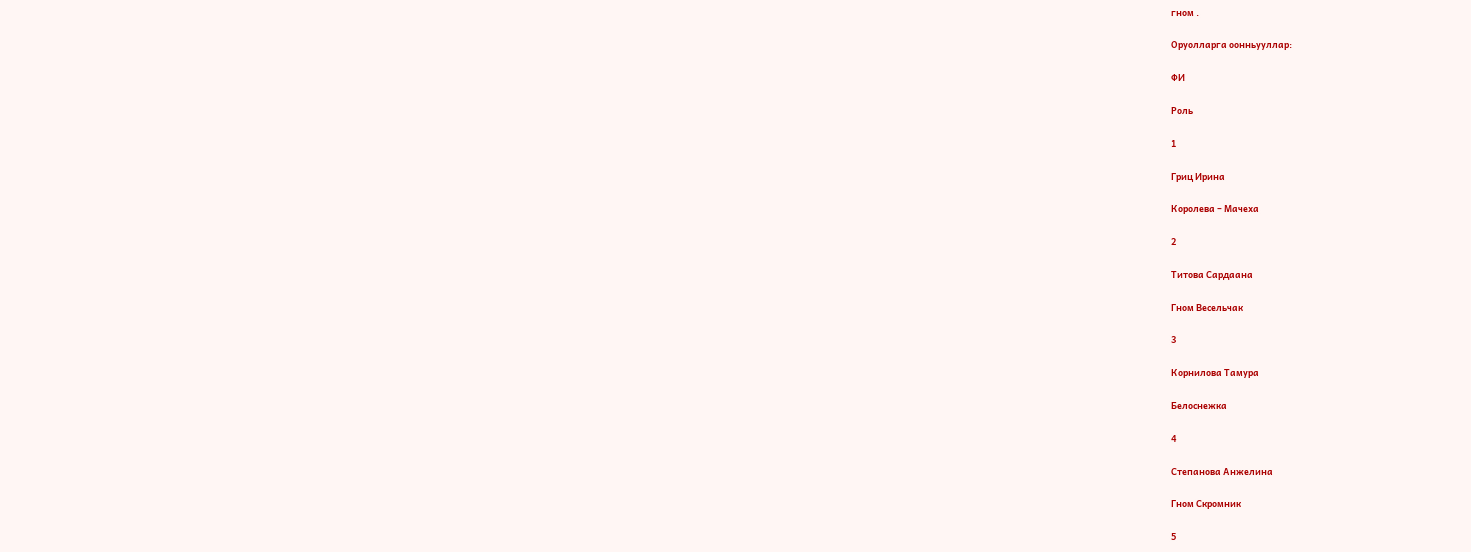гном .

Оруолларга оонньууллар:

ФИ

Роль

1

Гриц Ирина

Королева – Мачеха

2

Титова Сардаана

Гном Весельчак

3

Корнилова Тамура

Белоснежка

4

Степанова Анжелина

Гном Скромник

5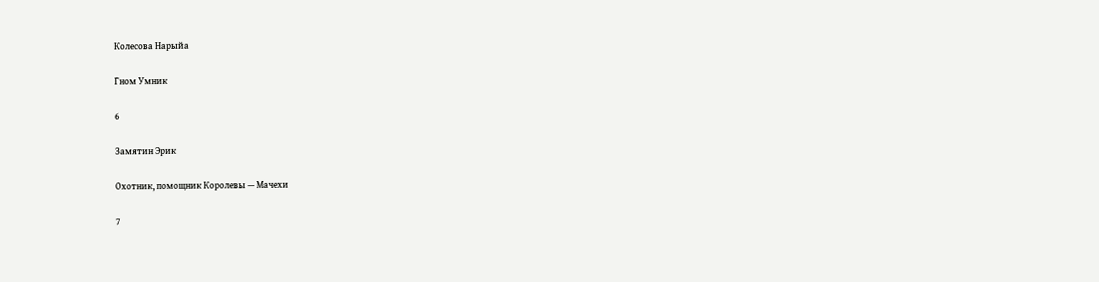Колесова Нарыйа

Гном Умник

6

Замятин Эрик

Охотник, помощник Королевы — Мачехи

7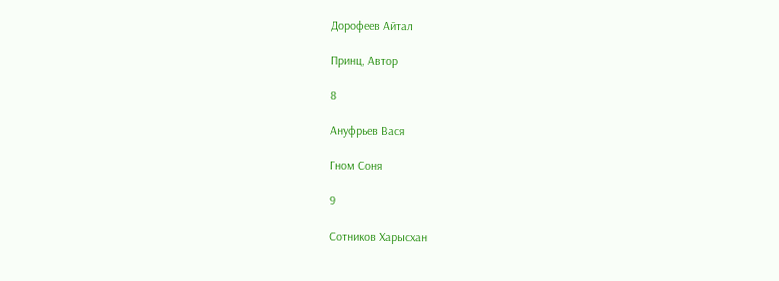Дорофеев Айтал

Принц, Автор

8

Ануфрьев Вася

Гном Соня

9

Сотников Харысхан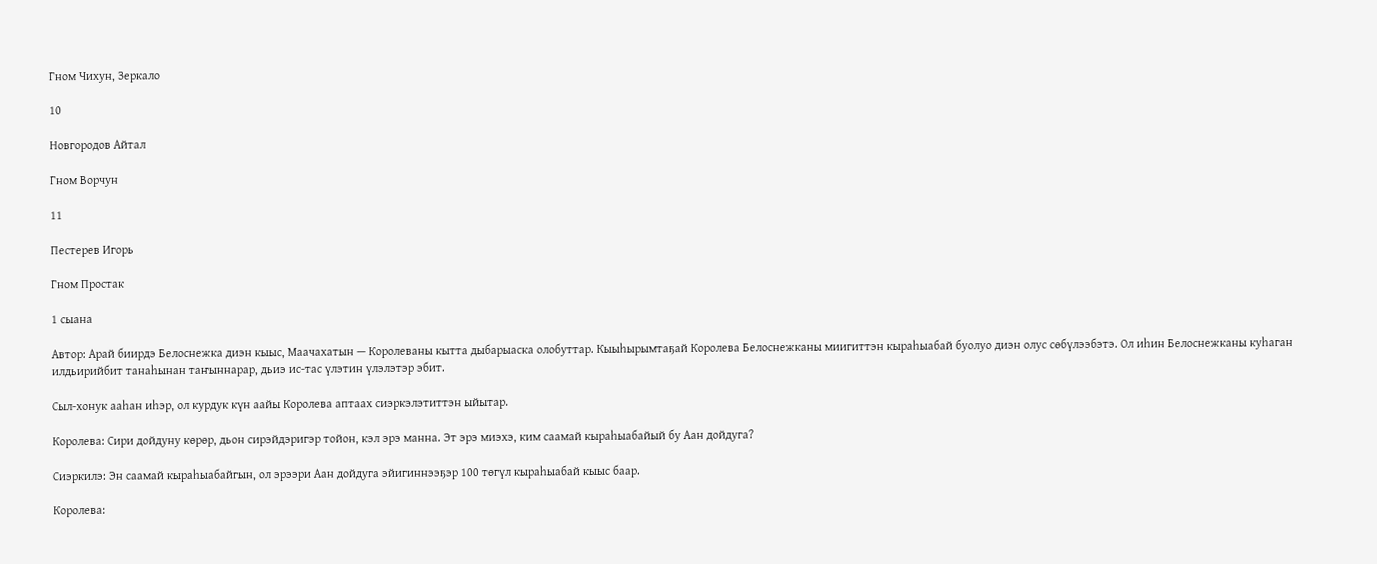Гном Чихун, Зеркало

10

Новгородов Айтал

Гном Ворчун

11

Пестерев Игорь

Гном Простак

1 сыана

Автор: Арай биирдэ Белоснежка диэн кыыс, Маачахатын — Королеваны кытта дыбарыаска олобуттар. Кыыһырымтаҕай Королева Белоснежканы миигиттэн кыраһыабай буолуо диэн олус сөбүлээбэтэ. Ол иһин Белоснежканы куһаган илдьирийбит танаһынан таҥыннарар, дьиэ ис-тас үлэтин үлэлэтэр эбит.

Сыл-хонук ааһан иһэр, ол курдук күн аайы Королева аптаах сиэркэлэтиттэн ыйытар.

Королева: Сири дойдуну көрөр, дьон сирэйдэригэр тойон, кэл эрэ манна. Эт эрэ миэхэ, ким саамай кыраһыабайый бу Аан дойдуга?

Сиэркилэ: Эн саамай кыраһыабайгын, ол эрээри Аан дойдуга эйигиннээҕэр 100 төгүл кыраһыабай кыыс баар.

Королева: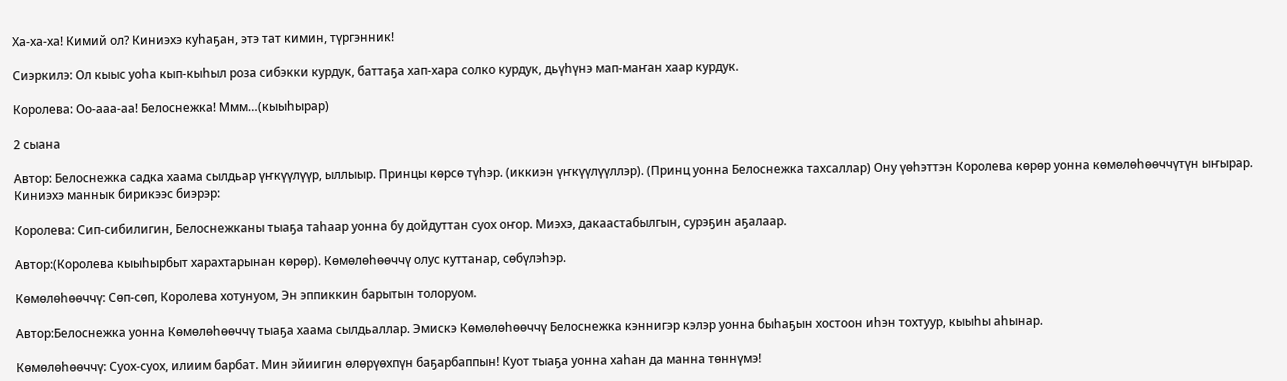Ха-ха-ха! Кимий ол? Киниэхэ куһаҕан, этэ тат кимин, түргэнник!

Сиэркилэ: Ол кыыс уоһа кып-кыһыл роза сибэкки курдук, баттаҕа хап-хара солко курдук, дьүһүнэ мап-маҥан хаар курдук.

Королева: Оо-ааа-аа! Белоснежка! Ммм…(кыыһырар)

2 сыана

Автор: Белоснежка садка хаама сылдьар үҥкүүлүүр, ыллыыр. Принцы көрсө түһэр. (иккиэн үҥкүүлүүллэр). (Принц уонна Белоснежка тахсаллар) Ону үөһэттэн Королева көрөр уонна көмөлөһөөччүтүн ыҥырар. Киниэхэ маннык бирикээс биэрэр:

Королева: Сип-сибилигин, Белоснежканы тыаҕа таһаар уонна бу дойдуттан суох оҥор. Миэхэ, дакаастабылгын, сурэҕин аҕалаар.

Автор:(Королева кыыһырбыт харахтарынан көрөр). Көмөлөһөөччү олус куттанар, сөбүлэһэр.

Көмөлөһөөччү: Сөп-сөп, Королева хотунуом, Эн эппиккин барытын толоруом.

Автор:Белоснежка уонна Көмөлөһөөччү тыаҕа хаама сылдьаллар. Эмискэ Көмөлөһөөччү Белоснежка кэннигэр кэлэр уонна быһаҕын хостоон иһэн тохтуур, кыыһы аһынар.

Көмөлөһөөччү: Суох-суох, илиим барбат. Мин эйиигин өлөрүөхпүн баҕарбаппын! Куот тыаҕа уонна хаһан да манна төннүмэ!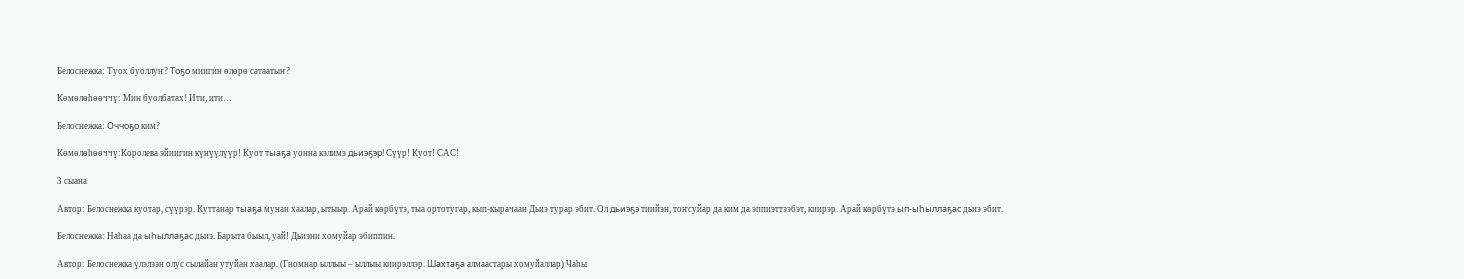Белоснежка: Туох буоллуҥ? Тоҕо миигин өлөрө сатаатыҥ?

Көмөлөһөөччү: Мин буолбатах! Ити, ити…

Белоснежка: Оччоҕо ким?

Көмөлөһөөччү:Королева эйиигин күнүүлүүр! Куот тыаҕа уонна кэлимэ дьиэҕэр! Сүүр! Куот! САС!

3 сыана

Автор: Белоснежка куотар, сүүрэр. Куттанар тыаҕа мунан хаалар, ытыыр. Арай көрбүтэ, тыа ортотугар, кып-кырачаан Дьиэ турар эбит. Ол дьиэҕэ тиийэн, тоҥсуйар да ким да эппиэттээбэт, киирэр. Арай көрбүтэ ып-ыһыллаҕас дьиэ эбит.

Белоснежка: Наһаа да ыһыллаҕас дьиэ. Барыта быыл, уай! Дьиэни хомуйар эбиппин.

Автор: Белоснежка үлэлээн олус сылайан утуйан хаалар. (Гномнар ыллыы – ыллыы киирэллэр. Шахтаҕа алмаастары хомуйаллар) Чаһы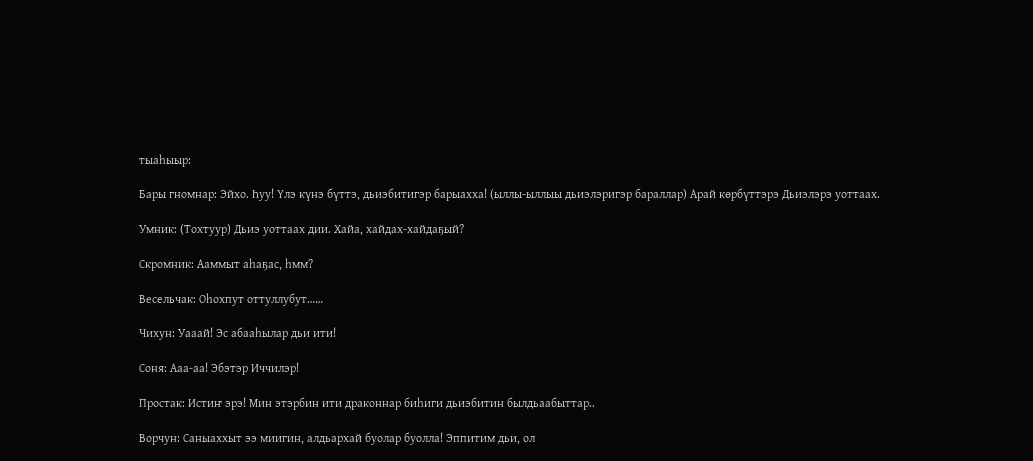тыаһыыр:

Бары гномнар: Эйхо. Һуу! Үлэ күнэ бүттэ, дьиэбитигэр барыахха! (ыллы-ыллыы дьиэлэригэр бараллар) Арай көрбүттэрэ Дьиэлэрэ уоттаах.

Умник: (Тохтуур) Дьиэ уоттаах дии. Хайа, хайдах-хайдаҕый?

Скромник: Ааммыт аһаҕас, һмм?

Весельчак: Оһохпут оттуллубут……

Чихун: Уааай! Эс абааһылар дьи ити!

Соня: Ааа-аа! Эбэтэр Иччилэр!

Простак: Истиҥ эрэ! Мин этэрбин ити драконнар биһиги дьиэбитин былдьаабыттар..

Ворчун: Саныаххыт ээ миигин, алдьархай буолар буолла! Эппитим дьи, ол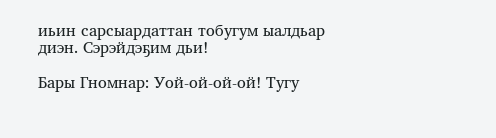иьин сарсыардаттан тобугум ыалдьар диэн. Сэрэйдэҕим дьи!

Бары Гномнар: Уой-ой-ой-ой! Тугу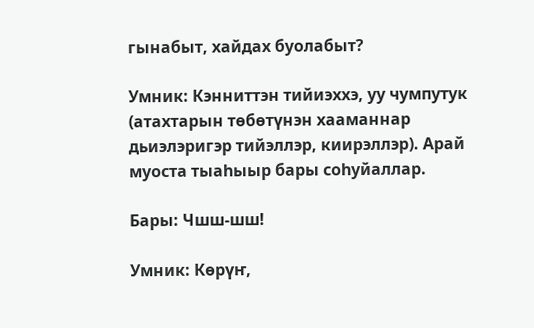гынабыт, хайдах буолабыт?

Умник: Кэнниттэн тийиэххэ, уу чумпутук (атахтарын төбөтүнэн хааманнар дьиэлэригэр тийэллэр, киирэллэр). Арай муоста тыаһыыр бары соһуйаллар.

Бары: Чшш-шш!

Умник: Көрүҥ,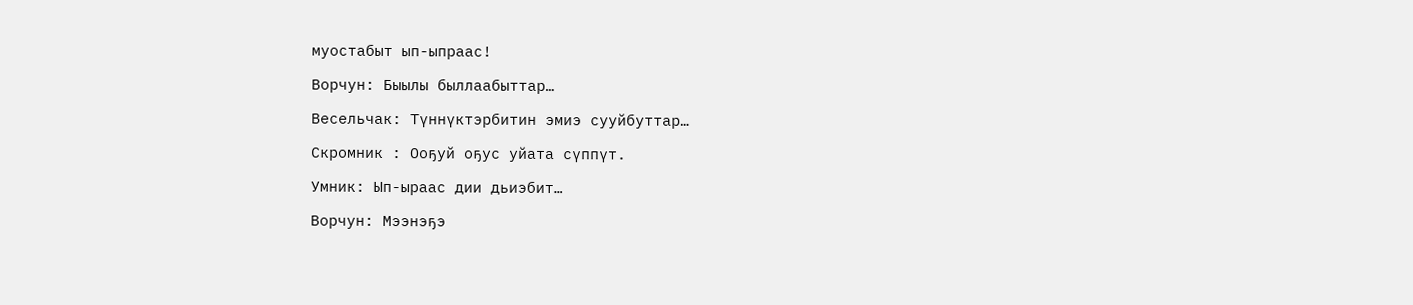муостабыт ып-ыпраас!

Ворчун: Быылы быллаабыттар…

Весельчак: Түннүктэрбитин эмиэ сууйбуттар…

Скромник : Ооҕуй оҕус уйата сүппүт.

Умник: Ып-ыраас дии дьиэбит…

Ворчун: Мээнэҕэ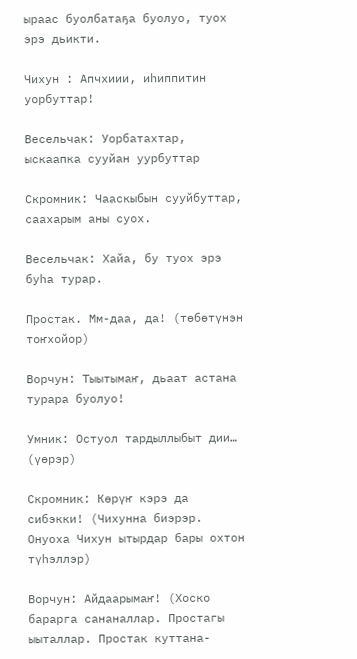ыраас буолбатаҕа буолуо, туох эрэ дьикти.

Чихун : Апчхиии, иһиппитин уорбуттар!

Весельчак: Уорбатахтар, ыскаапка сууйан уурбуттар

Скромник: Чааскыбын сууйбуттар, саахарым аны суох.

Весельчак: Хайа, бу туох эрэ буһа турар.

Простак. Мм-даа, да! (төбөтүнэн тоҥхойор)

Ворчун: Тыытымаҥ, дьаат астана турара буолуо!

Умник: Остуол тардыллыбыт дии… (үөрэр)

Скромник: Көрүҥ кэрэ да сибэкки! (Чихунна биэрэр. Онуоха Чихун ытырдар бары охтон түһэллэр)

Ворчун: Айдаарымаҥ! (Хоско барарга сананаллар. Простагы ыыталлар. Простак куттана-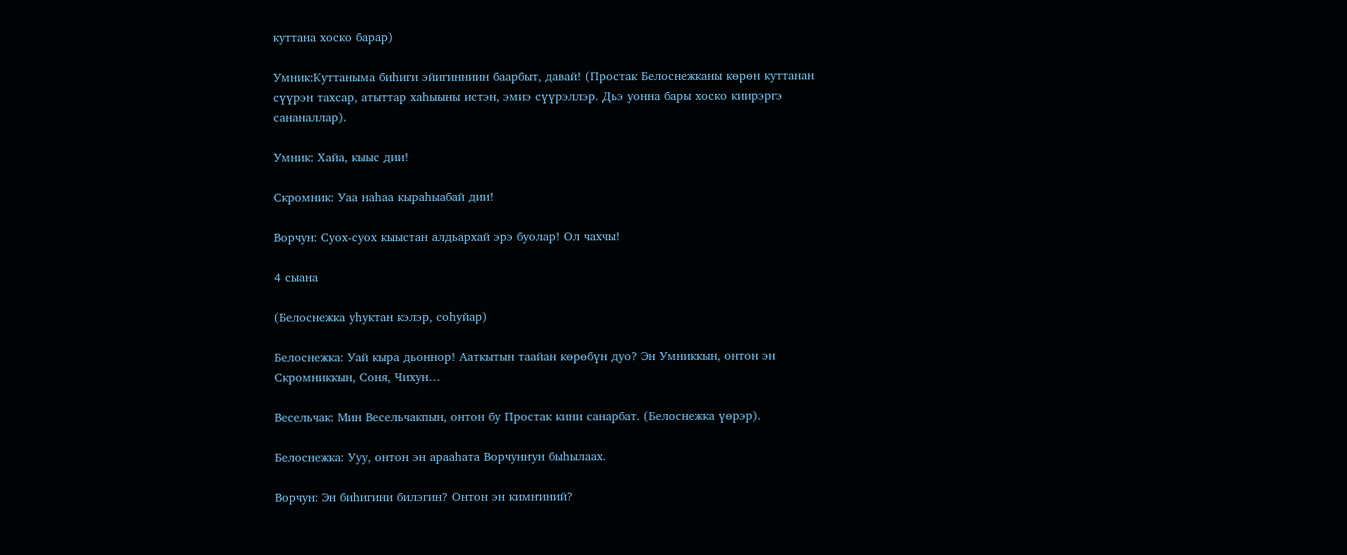куттана хоско барар)

Умник:Куттаныма биһиги эйигинниин баарбыт, давай! (Простак Белоснежканы көрөн куттанан сүүрэн тахсар, атыттар хаһыыны истэн, эмиэ сүүрэллэр. Дьэ уонна бары хоско киирэргэ сананаллар).

Умник: Хайа, кыыс дии!

Скромник: Уаа наһаа кыраһыабай дии!

Ворчун: Суох-суох кыыстан алдьархай эрэ буолар! Ол чахчы!

4 сыана

(Белоснежка уһуктан кэлэр, соһуйар)

Белоснежка: Уай кыра дьоннор! Ааткытын таайан көрөбүн дуо? Эн Умниккын, онтон эн Скромниккын, Соня, Чихун…

Весельчак: Мин Весельчакпын, онтон бу Простак кини санарбат. (Белоснежка үөрэр).

Белоснежка: Ууу, онтон эн арааһата Ворчунҥун быһылаах.

Ворчун: Эн биһигини билэгин? Онтон эн кимҥиний?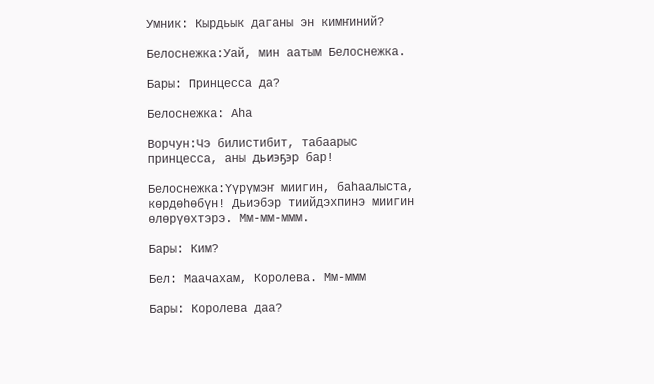Умник: Кырдьык даганы эн кимҥиний?

Белоснежка:Уай, мин аатым Белоснежка.

Бары: Принцесса да?

Белоснежка: Аһа

Ворчун:Чэ билистибит, табаарыс принцесса, аны дьиэҕэр бар!

Белоснежка:Үүрүмэҥ миигин, баһаалыста, көрдөһөбүн! Дьиэбэр тиийдэхпинэ миигин өлөрүөхтэрэ. Мм-мм-ммм.

Бары: Ким?

Бел: Маачахам, Королева. Мм-ммм

Бары: Королева даа?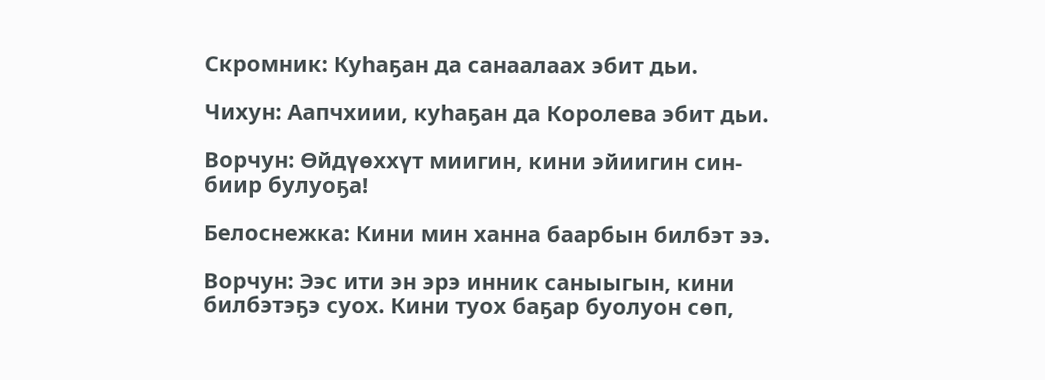Скромник: Куһаҕан да санаалаах эбит дьи.

Чихун: Аапчхиии, куһаҕан да Королева эбит дьи.

Ворчун: Өйдүөххүт миигин, кини эйиигин син-биир булуоҕа!

Белоснежка: Кини мин ханна баарбын билбэт ээ.

Ворчун: Ээс ити эн эрэ инник саныыгын, кини билбэтэҕэ суох. Кини туох баҕар буолуон сөп,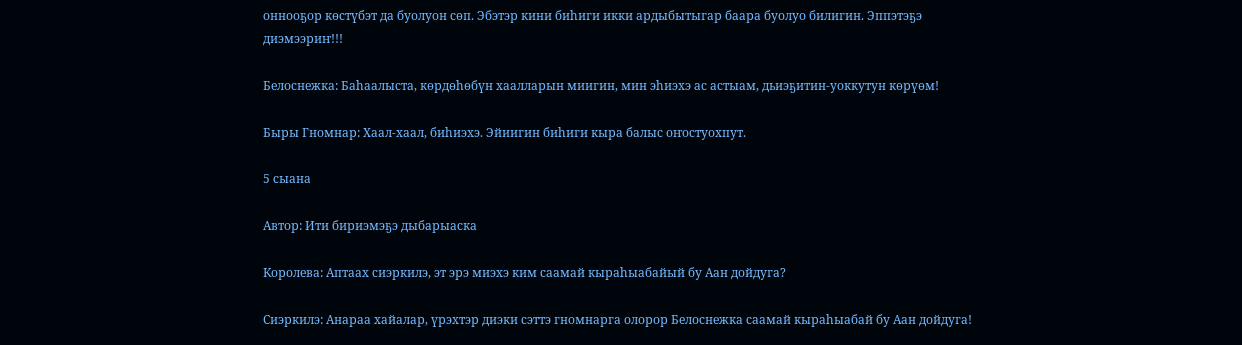оннооҕор көстүбэт да буолуон сөп. Эбэтэр кини биһиги икки ардыбытыгар баара буолуо билигин. Эппэтэҕэ диэмээриҥ!!!

Белоснежка: Баһаалыста, көрдөһөбүн хаалларын миигин, мин эһиэхэ ас астыам, дьиэҕитин-уоккутун көрүөм!

Быры Гномнар: Хаал-хаал, биһиэхэ. Эйиигин биһиги кыра балыс оҥостуохпут.

5 сыана

Автор: Ити бириэмэҕэ дыбарыаска

Королева: Аптаах сиэркилэ, эт эрэ миэхэ ким саамай кыраһыабайый бу Аан дойдуга?

Сиэркилэ: Анараа хайалар, үрэхтэр диэки сэттэ гномнарга олорор Белоснежка саамай кыраһыабай бу Аан дойдуга!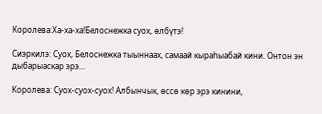Королева:Ха-ха-ха!Белоснежка суох, өлбүтэ!

Сиэркилэ: Суох, Белоснежка тыыннаах, самаай кыраһыабай кини. Онтон эн дыбарыаскар эрэ…

Королева: Суох-суох-суох! Албынчык, өссө көр эрэ кинини,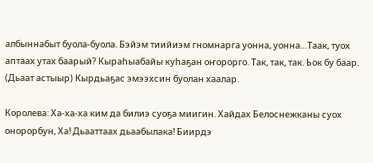албыннабыт буола-буола. Бэйэм тиийиэм гномнарга уонна, уонна…Таак, туох аптаах утах баарый? Кыраһыабайы куһаҕан оҥорорго. Так, так, так. Ьок бу баар. (Дьаат астыыр) Кырдьаҕас эмээхсин буолан хаалар.

Королева: Ха-ха-ха ким да билиэ суоҕа миигин. Хайдах Белоснежканы суох онорорбун, Ха! Дьааттаах дьаабылака! Биирдэ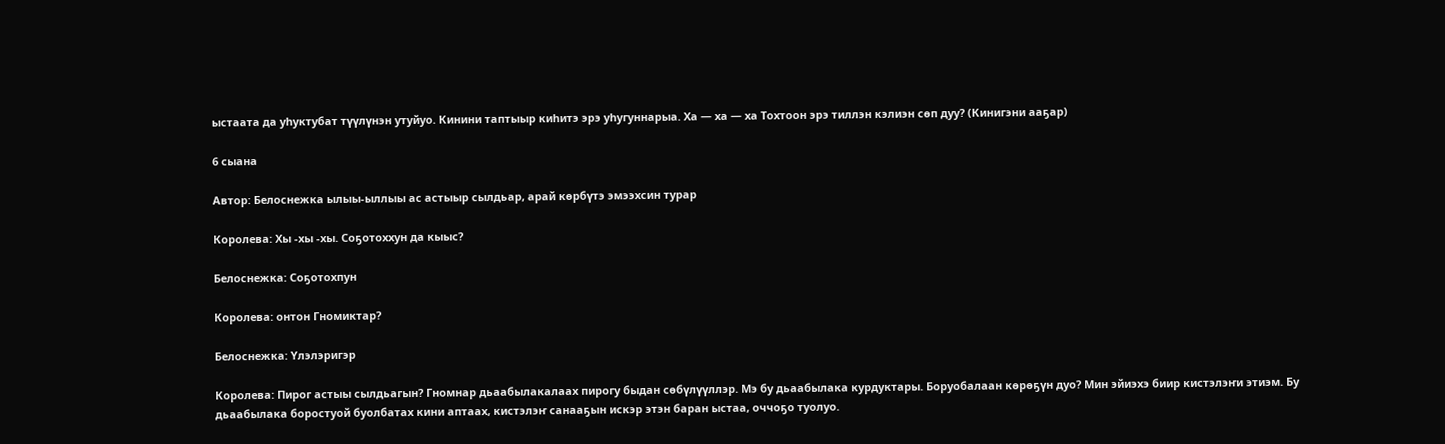ыстаата да уһуктубат түүлүнэн утуйуо. Кинини таптыыр киһитэ эрэ уһугуннарыа. Ха — ха — ха Тохтоон эрэ тиллэн кэлиэн сөп дуу? (Кинигэни ааҕар)

6 сыана

Автор: Белоснежка ылыы-ыллыы ас астыыр сылдьар, арай көрбүтэ эмээхсин турар

Королева: Хы -хы -хы. Соҕотоххун да кыыс?

Белоснежка: Соҕотохпун

Королева: онтон Гномиктар?

Белоснежка: Үлэлэригэр

Королева: Пирог астыы сылдьагын? Гномнар дьаабылакалаах пирогу быдан сөбүлүүллэр. Мэ бу дьаабылака курдуктары. Боруобалаан көрөҕүн дуо? Мин эйиэхэ биир кистэлэҥи этиэм. Бу дьаабылака боростуой буолбатах кини аптаах, кистэлэҥ санааҕын искэр этэн баран ыстаа, оччоҕо туолуо.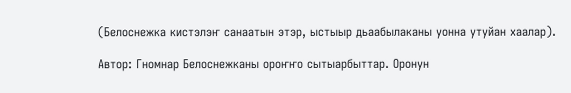(Белоснежка кистэлэҥ санаатын этэр, ыстыыр дьаабылаканы уонна утуйан хаалар).

Автор: Гномнар Белоснежканы ороҥҥо сытыарбыттар. Оронун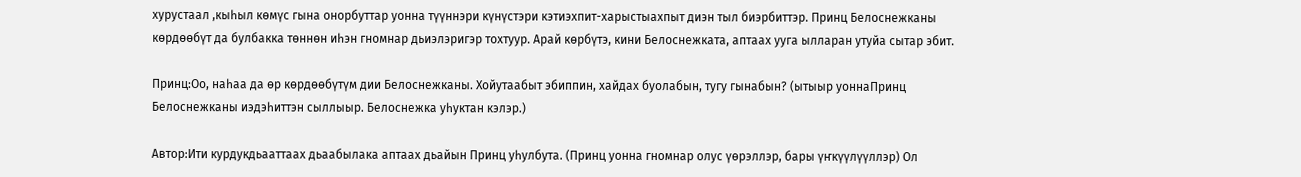хурустаал ,кыһыл көмүс гына онорбуттар уонна түүннэри күнүстэри кэтиэхпит-харыстыахпыт диэн тыл биэрбиттэр. Принц Белоснежканы көрдөөбүт да булбакка төннөн иһэн гномнар дьиэлэригэр тохтуур. Арай көрбүтэ, кини Белоснежката, аптаах ууга ылларан утуйа сытар эбит.

Принц:Оо, наһаа да өр көрдөөбүтүм дии Белоснежканы. Хойутаабыт эбиппин, хайдах буолабын, тугу гынабын? (ытыыр уоннаПринц Белоснежканы иэдэһиттэн сыллыыр. Белоснежка уһуктан кэлэр.)

Автор:Ити курдукдьааттаах дьаабылака аптаах дьайын Принц уһулбута. (Принц уонна гномнар олус үөрэллэр, бары үҥкүүлүүллэр) Ол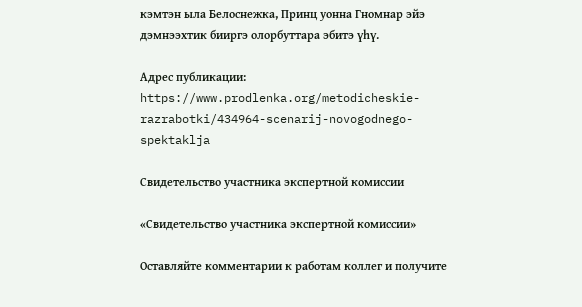кэмтэн ыла Белоснежка, Принц уонна Гномнар эйэ дэмнээхтик бииргэ олорбуттара эбитэ үһү.

Адрес публикации: https://www.prodlenka.org/metodicheskie-razrabotki/434964-scenarij-novogodnego-spektaklja

Свидетельство участника экспертной комиссии

«Свидетельство участника экспертной комиссии»

Оставляйте комментарии к работам коллег и получите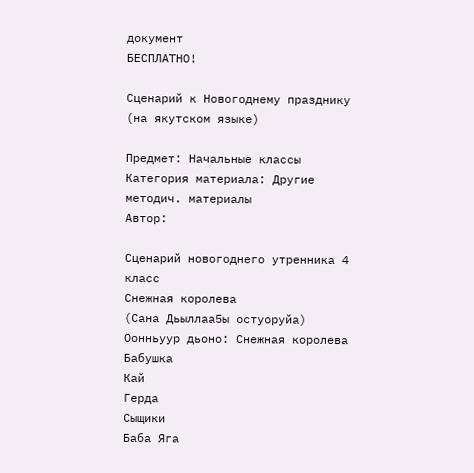документ
БЕСПЛАТНО!

Сценарий к Новогоднему празднику (на якутском языке)

Предмет: Начальные классы
Категория материала: Другие методич. материалы
Автор:

Сценарий новогоднего утренника 4 класс
Снежная королева
(Сана Дьыллаа5ы остуоруйа)
Оонньуур дьоно: Снежная королева
Бабушка
Кай
Герда
Сыщики
Баба Яга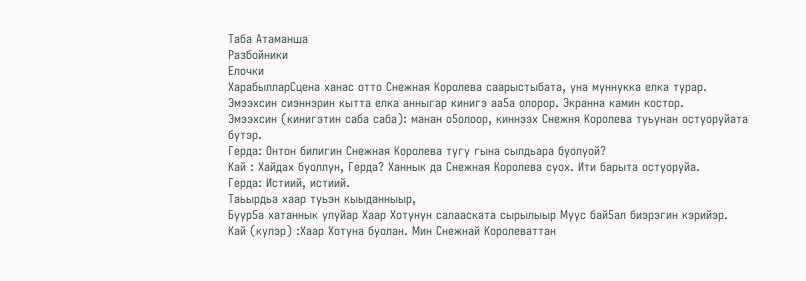Таба Атаманша
Разбойники
Елочки
ХарабылларСцена ханас отто Снежная Королева саарыстыбата, уна муннукка елка турар. Эмээхсин сиэннэрин кытта елка анныгар кинигэ аа5а олорор. Экранна камин костор.
Эмээхсин (кинигэтин саба саба): манан о5олоор, киннээх Снежня Королева туьунан остуоруйата бутэр.
Герда: Онтон билигин Снежная Королева тугу гына сылдьара буолуой?
Кай : Хайдах буоллун, Герда? Ханнык да Снежная Королева суох. Ити барыта остуоруйа.
Герда: Истиий, истиий.
Таьырдьа хаар туьэн кыыданныыр,
Буур5а хатаннык улуйар Хаар Хотунун салааската сырылыыр Муус бай5ал биэрэгин кэрийэр.
Кай (кулэр) :Хаар Хотуна буолан. Мин Снежнай Королеваттан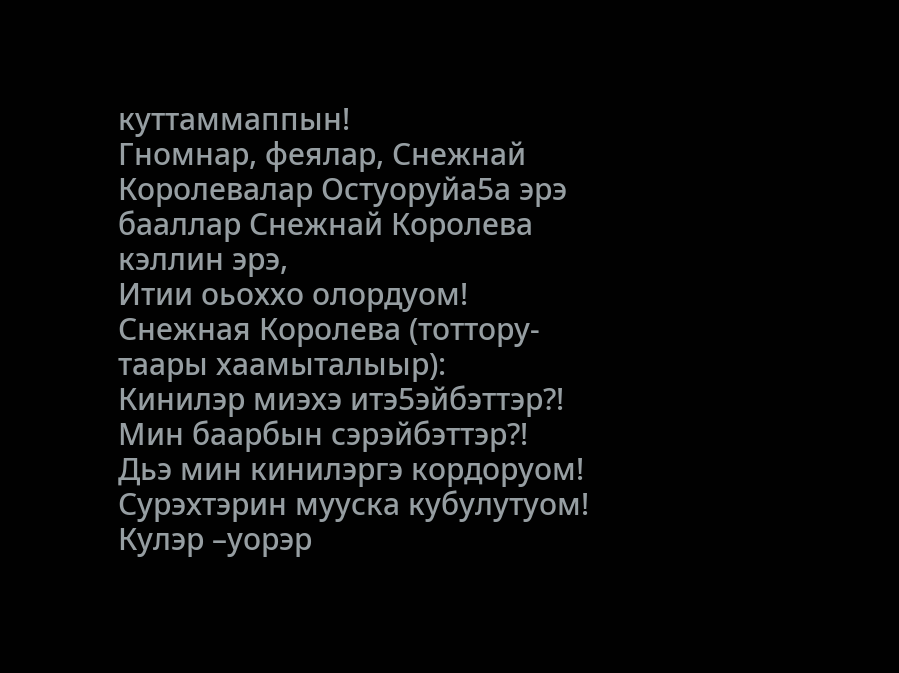куттаммаппын!
Гномнар, феялар, Снежнай Королевалар Остуоруйа5а эрэ бааллар Снежнай Королева кэллин эрэ,
Итии оьоххо олордуом!
Снежная Королева (тоттору- таары хаамыталыыр):
Кинилэр миэхэ итэ5эйбэттэр?!
Мин баарбын сэрэйбэттэр?!
Дьэ мин кинилэргэ кордоруом!
Сурэхтэрин мууска кубулутуом!
Кулэр –уорэр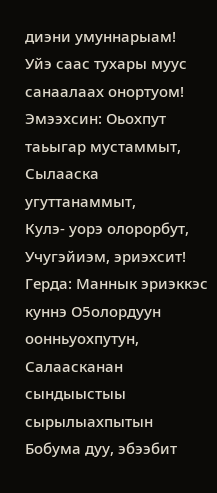диэни умуннарыам!
Уйэ саас тухары муус санаалаах онортуом!
Эмээхсин: Оьохпут таьыгар мустаммыт,
Сылааска угуттанаммыт,
Кулэ- уорэ олорорбут,
Учугэйиэм, эриэхсит!
Герда: Маннык эриэккэс куннэ О5олордуун оонньуохпутун,
Салаасканан сындыыстыы сырылыахпытын Бобума дуу, эбээбит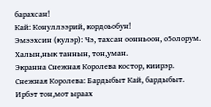барахсан!
Кай: Конуллээрий, кордоьобун!
Эмээхсин (кулэр): Чэ, тахсан оонньоон, о5олорум. Халын,нык таннын, тон,уман.
Экранна Снежная Королева костор, киирэр.
Снежная Королева: Бардыбыт Кай, бардыбыт.
Ирбэт тон,мот ыраах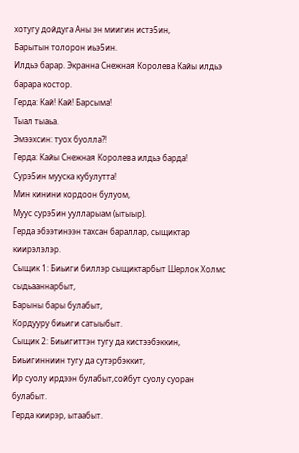хотугу дойдуга Аны эн миигин истэ5ин,
Барытын толорон иьэ5ин.
Илдьэ барар. Экранна Снежная Королева Кайы илдьэ барара костор.
Герда: Кай! Кай! Барсыма!
Тыал тыаьа.
Эмээхсин: туох буолла?!
Герда: Кайы Снежная Королева илдьэ барда!
Сурэ5ин мууска кубулутта!
Мин кинини кордоон булуом,
Муус сурэ5ин уулларыам (ытыыр).
Герда эбээтинээн тахсан бараллар, сыщиктар киирэлэлэр.
Сыщик 1: Биьиги биллэр сыщиктарбыт Шерлок Холмс сыдьааннарбыт,
Барыны бары булабыт,
Кордууру биьиги сатыыбыт.
Сыщик 2: Биьигиттэн тугу да кистээбэккин,
Биьигинниин тугу да сутэрбэккит,
Ир суолу ирдээн булабыт,сойбут суолу суоран булабыт.
Герда киирэр, ытаабыт.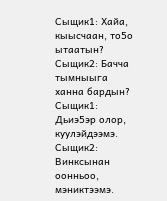Сыщик1: Хайа, кыысчаан, то5о ытаатын?
Сыщик2: Бачча тымныыга ханна бардын?
Сыщик1: Дьиэ5эр олор, куулэйдээмэ.
Сыщик2: Винксынан оонньоо, мэниктээмэ.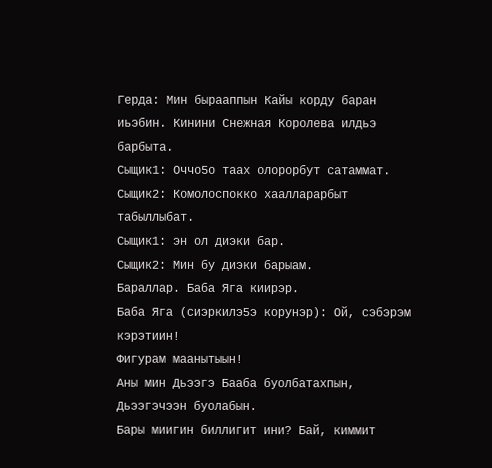Герда: Мин бырааппын Кайы корду баран иьэбин. Кинини Снежная Королева илдьэ барбыта.
Сыщик1: Оччо5о таах олорорбут сатаммат.
Сыщик2: Комолоспокко хаалларарбыт табыллыбат.
Сыщик1: эн ол диэки бар.
Сыщик2: Мин бу диэки барыам.
Бараллар. Баба Яга киирэр.
Баба Яга (сиэркилэ5э корунэр): Ой, сэбэрэм кэрэтиин!
Фигурам маанытыын!
Аны мин Дьээгэ Бааба буолбатахпын,
Дьээгэчээн буолабын.
Бары миигин биллигит ини? Бай, киммит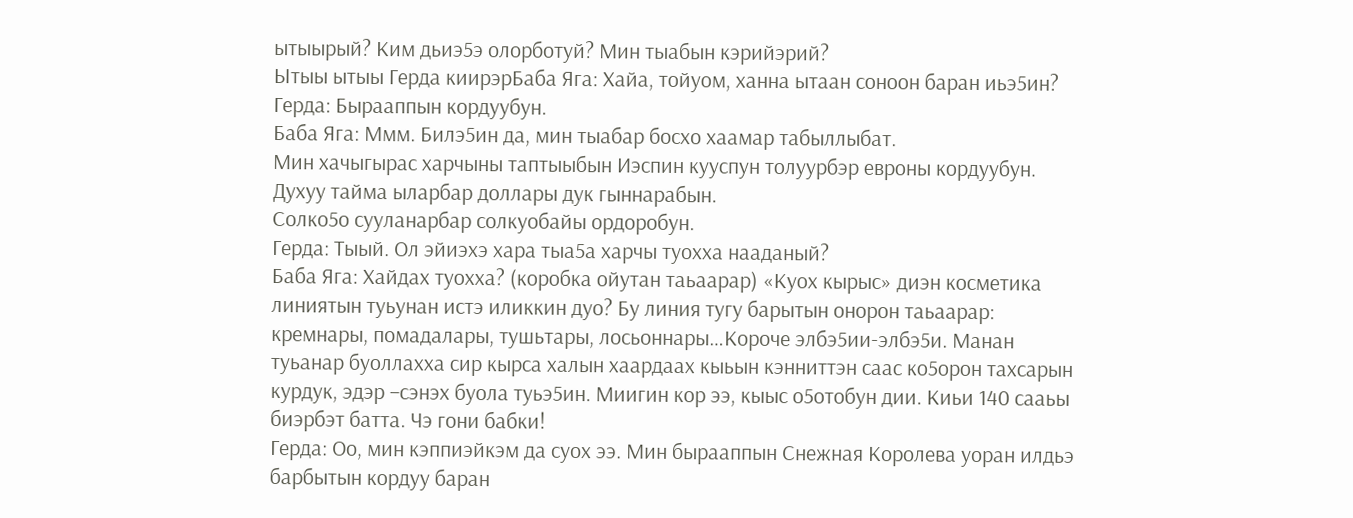ытыырый? Ким дьиэ5э олорботуй? Мин тыабын кэрийэрий?
Ытыы ытыы Герда киирэрБаба Яга: Хайа, тойуом, ханна ытаан соноон баран иьэ5ин?
Герда: Бырааппын кордуубун.
Баба Яга: Ммм. Билэ5ин да, мин тыабар босхо хаамар табыллыбат.
Мин хачыгырас харчыны таптыыбын Иэспин кууспун толуурбэр евроны кордуубун.
Духуу тайма ыларбар доллары дук гыннарабын.
Солко5о сууланарбар солкуобайы ордоробун.
Герда: Тыый. Ол эйиэхэ хара тыа5а харчы туохха нааданый?
Баба Яга: Хайдах туохха? (коробка ойутан таьаарар) «Куох кырыс» диэн косметика линиятын туьунан истэ иликкин дуо? Бу линия тугу барытын онорон таьаарар: кремнары, помадалары, тушьтары, лосьоннары…Короче элбэ5ии-элбэ5и. Манан туьанар буоллахха сир кырса халын хаардаах кыьын кэнниттэн саас ко5орон тахсарын курдук, эдэр –сэнэх буола туьэ5ин. Миигин кор ээ, кыыс о5отобун дии. Киьи 140 сааьы биэрбэт батта. Чэ гони бабки!
Герда: Оо, мин кэппиэйкэм да суох ээ. Мин бырааппын Снежная Королева уоран илдьэ барбытын кордуу баран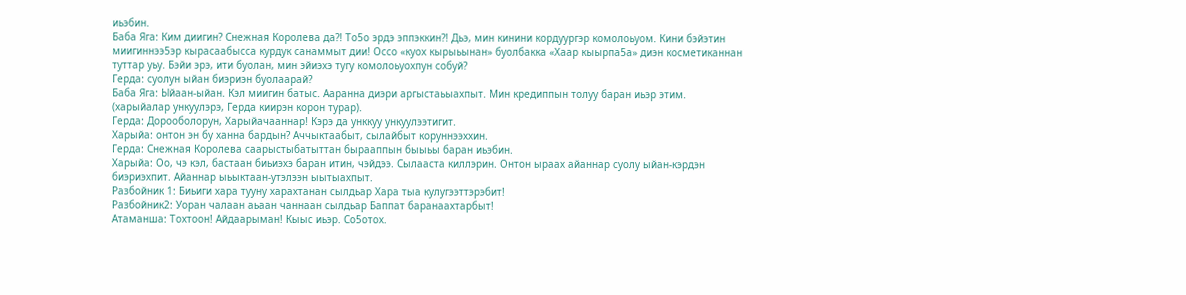иьэбин.
Баба Яга: Ким диигин? Снежная Королева да?! То5о эрдэ эппэккин?! Дьэ, мин кинини кордуургэр комолоьуом. Кини бэйэтин миигиннээ5эр кырасаабысса курдук санаммыт дии! Оссо «куох кырыьынан» буолбакка «Хаар кыырпа5а» диэн косметиканнан туттар уьу. Бэйи эрэ, ити буолан, мин эйиэхэ тугу комолоьуохпун собуй?
Герда: суолун ыйан биэриэн буолаарай?
Баба Яга: Ыйаан-ыйан. Кэл миигин батыс. Ааранна диэри аргыстаьыахпыт. Мин кредиппын толуу баран иьэр этим.
(харыйалар ункуулэрэ, Герда киирэн корон турар).
Герда: Дорооболорун, Харыйачааннар! Кэрэ да унккуу ункуулээтигит.
Харыйа: онтон эн бу ханна бардын? Аччыктаабыт, сылайбыт коруннээххин.
Герда: Снежная Королева саарыстыбатыттан бырааппын быыьы баран иьэбин.
Харыйа: Оо, чэ кэл, бастаан биьиэхэ баран итин, чэйдээ. Сылааста киллэрин. Онтон ыраах айаннар суолу ыйан-кэрдэн биэриэхпит. Айаннар ыьыктаан-утэлээн ыытыахпыт.
Разбойник 1: Биьиги хара тууну харахтанан сылдьар Хара тыа кулугээттэрэбит!
Разбойник2: Уоран чалаан аьаан чаннаан сылдьар Баппат баранаахтарбыт!
Атаманша: Тохтоон! Айдаарыман! Кыыс иьэр. Со5отох.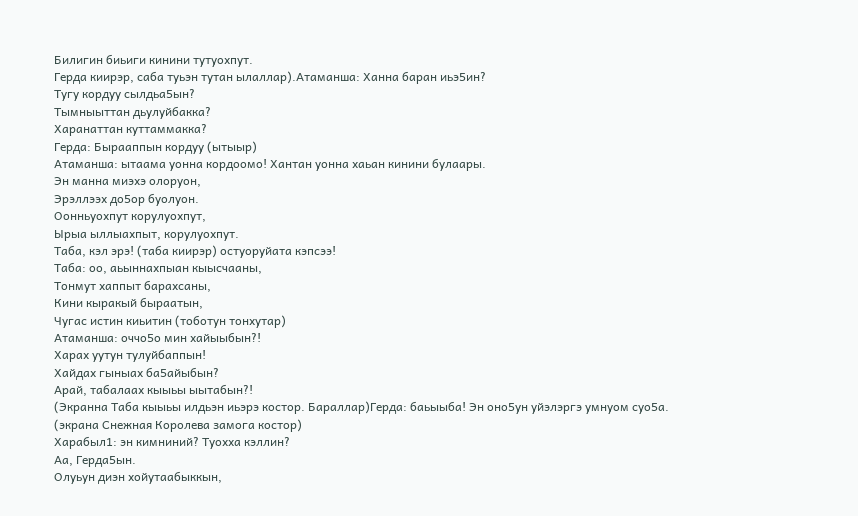Билигин биьиги кинини тутуохпут.
Герда киирэр, саба туьэн тутан ылаллар).Атаманша: Ханна баран иьэ5ин?
Тугу кордуу сылдьа5ын?
Тымныыттан дьулуйбакка?
Харанаттан куттаммакка?
Герда: Бырааппын кордуу (ытыыр)
Атаманша: ытаама уонна кордоомо! Хантан уонна хаьан кинини булаары.
Эн манна миэхэ олоруон,
Эрэллээх до5ор буолуон.
Оонньуохпут корулуохпут,
Ырыа ыллыахпыт, корулуохпут.
Таба, кэл эрэ! (таба киирэр) остуоруйата кэпсээ!
Таба: оо, аьыннахпыан кыысчааны,
Тонмут хаппыт барахсаны,
Кини кыракый быраатын,
Чугас истин киьитин (тоботун тонхутар)
Атаманша: оччо5о мин хайыыбын?!
Харах уутун тулуйбаппын!
Хайдах гыныах ба5айыбын?
Арай, табалаах кыыьы ыытабын?!
(Экранна Таба кыыьы илдьэн иьэрэ костор. Бараллар)Герда: баьыыба! Эн оно5ун уйэлэргэ умнуом суо5а.
(экрана Снежная Королева замога костор)
Харабыл1: эн кимниний? Туохха кэллин?
Аа, Герда5ын.
Олуьун диэн хойутаабыккын,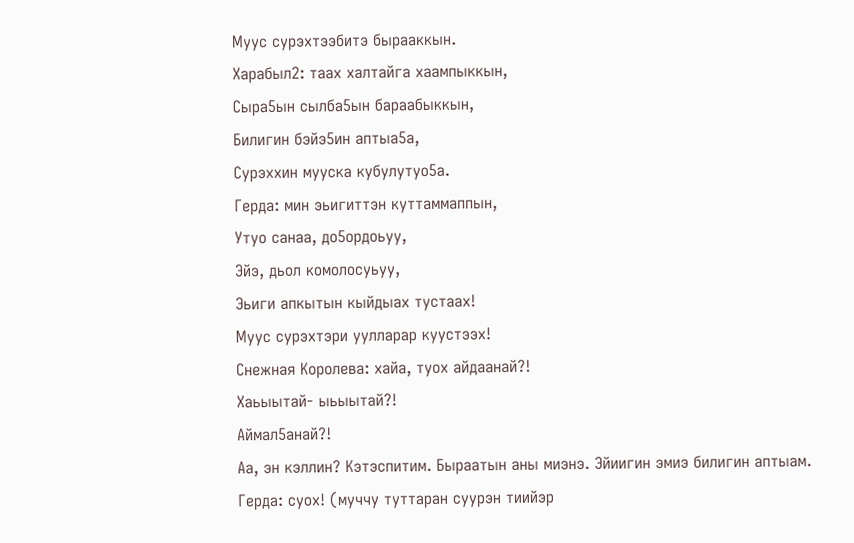Муус сурэхтээбитэ бырааккын.
Харабыл2: таах халтайга хаампыккын,
Сыра5ын сылба5ын бараабыккын,
Билигин бэйэ5ин аптыа5а,
Сурэххин мууска кубулутуо5а.
Герда: мин эьигиттэн куттаммаппын,
Утуо санаа, до5ордоьуу,
Эйэ, дьол комолосуьуу,
Эьиги апкытын кыйдыах тустаах!
Муус сурэхтэри уулларар куустээх!
Снежная Королева: хайа, туох айдаанай?!
Хаьыытай- ыьыытай?!
Аймал5анай?!
Аа, эн кэллин? Кэтэспитим. Быраатын аны миэнэ. Эйиигин эмиэ билигин аптыам.
Герда: суох! (муччу туттаран суурэн тиийэр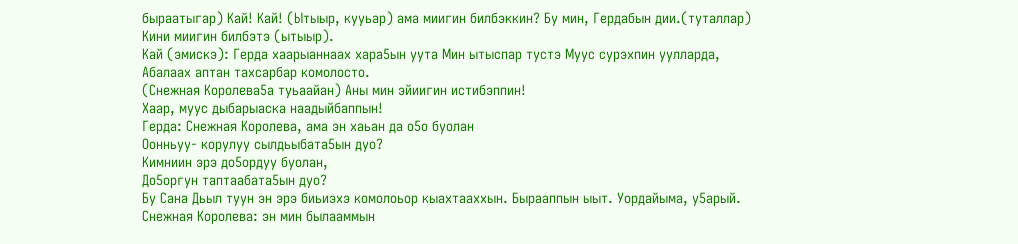быраатыгар) Кай! Кай! (Ытыыр, кууьар) ама миигин билбэккин? Бу мин, Гердабын дии.(туталлар) Кини миигин билбэтэ (ытыыр).
Кай (эмискэ): Герда хаарыаннаах хара5ын уута Мин ытыспар тустэ Муус сурэхпин уулларда,
Абалаах аптан тахсарбар комолосто.
(Снежная Королева5а туьаайан) Аны мин эйиигин истибэппин!
Хаар, муус дыбарыаска наадыйбаппын!
Герда: Снежная Королева, ама эн хаьан да о5о буолан
Оонньуу- корулуу сылдьыбата5ын дуо?
Кимниин эрэ до5ордуу буолан,
До5оргун таптаабата5ын дуо?
Бу Сана Дьыл туун эн эрэ биьиэхэ комолоьор кыахтааххын. Бырааппын ыыт. Уордайыма, у5арый.
Снежная Королева: эн мин былааммын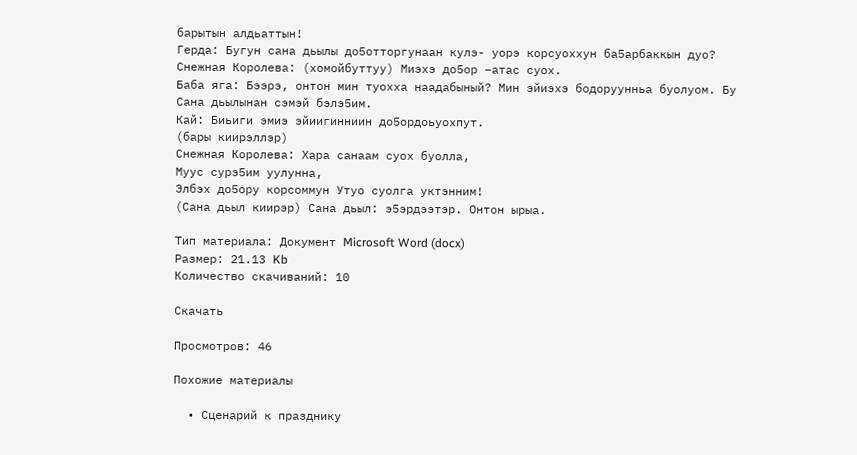барытын алдьаттын!
Герда: Бугун сана дьылы до5отторгунаан кулэ- уорэ корсуоххун ба5арбаккын дуо?
Снежная Королева: (хомойбуттуу) Миэхэ до5ор –атас суох.
Баба яга: Бээрэ, онтон мин туохха наадабыный? Мин эйиэхэ бодоруунньа буолуом. Бу Сана дьылынан сэмэй бэлэ5им.
Кай: Биьиги эмиэ эйиигинниин до5ордоьуохпут.
(бары киирэллэр)
Снежная Королева: Хара санаам суох буолла,
Муус сурэ5им уулунна,
Элбэх до5ору корсоммун Утуо суолга уктэнним!
(Сана дьыл киирэр) Сана дьыл: э5эрдээтэр. Онтон ырыа.

Тип материала: Документ Microsoft Word (docx)
Размер: 21.13 Kb
Количество скачиваний: 10

Скачать

Просмотров: 46

Похожие материалы

  • Сценарий к празднику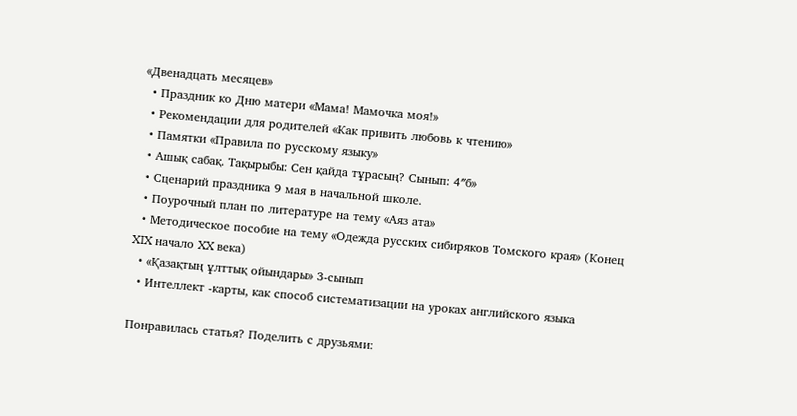«Двенадцать месяцев»
  • Праздник ко Дню матери «Мама! Мамочка моя!»
  • Рекомендации для родителей «Как привить любовь к чтению»
  • Памятки «Правила по русскому языку»
  • Ашық сабақ. Тақырыбы: Сен қайда тұрасың? Сынып: 4″б»
  • Сценарий праздника 9 мая в начальной школе.
  • Поурочный план по литературе на тему «Аяз ата»
  • Методическое пособие на тему «Одежда русских сибиряков Томского края» (Конец XIX начало XX века)
  • «Қазақтың ұлттық ойындары» 3-сынып
  • Интеллект -карты, как способ систематизации на уроках английского языка

Понравилась статья? Поделить с друзьями: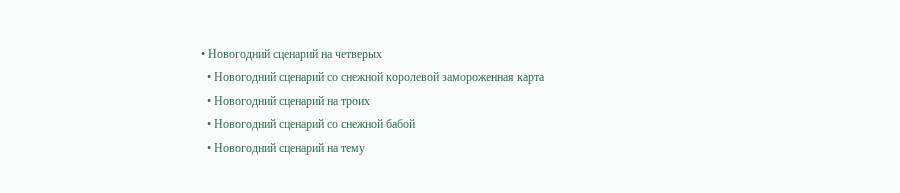• Новогодний сценарий на четверых
  • Новогодний сценарий со снежной королевой замороженная карта
  • Новогодний сценарий на троих
  • Новогодний сценарий со снежной бабой
  • Новогодний сценарий на тему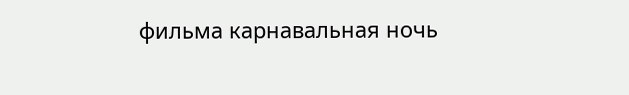фильма карнавальная ночь